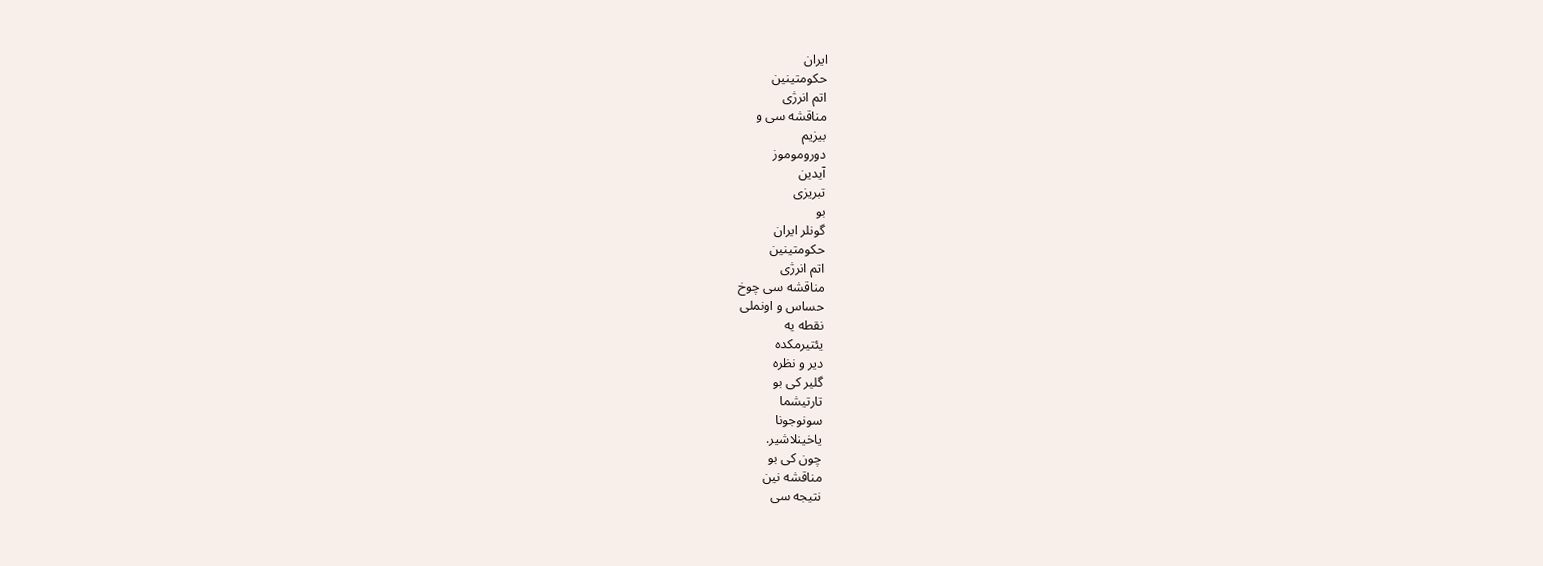ایران
حکومتینین
اتم انرژی
مناقشه سی و
بیزیم
دوروموموز
آیدین
تبریزی
بو
گونلر ایران
حکومتینین
اتم انرژی
مناقشه سی چوخ
حساس و اونملی
نقطه یه
یئتیرمکده
دیر و نظره
گلیر کی بو
تارتیشما
سونوجونا
یاخینلاشیر.
چون کی بو
مناقشه نین
نتیجه سی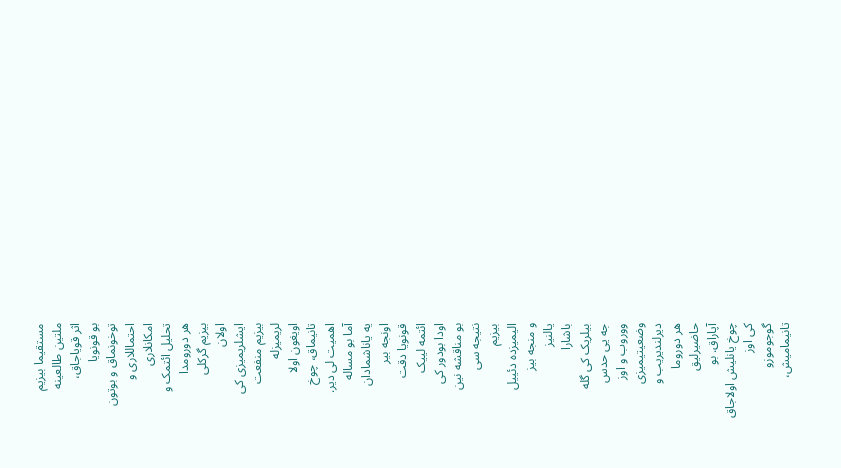مستقیما بیزیم
ملتین طالعینه
اثر قویاجاق،
بو قونویا
توخونماق و بوتون
احتماللاری و
امکانلاری
تحلیل ائتمک و
هر دورومدا
بیزیم گرکلی
اولان
ایشلریمیزی کی
بیزیم منفعت
لریمیزله
اویغون اولا
تانیماق، چوخ
اهمیت لی دیر.
آما بو مساله
یه یاناشمادان
اونجه بیر
قونویا دقت
ائتمه لییک
اودا بودور کی
بو مناقشه نین
نتیجه سی
بیزیم
الیمیزده دئییل
و منجه بیز
یالنیز
باشارا
بیلریک کی گله
جه یی حدس
ووروب و اوز
وضعیتیمیزی
دیرلندیریب و
هر دوروما
حاضیرلیق
آپاراق. بو
چوخ یانلیش اولاجاق
کی اوز
گوجوموزو
تانیمامیش،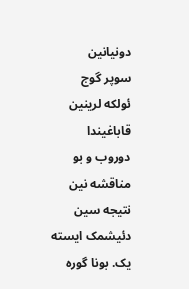دونیانین
سوپر گوج
ئولکه لرینین
قاباغیندا
دوروب و بو
مناقشه نین
نتیجه سین
دئیشمک ایسته
یک. بونا گوره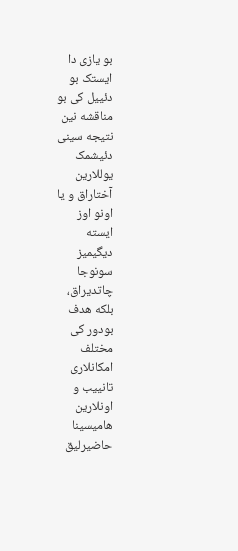بو یازی دا
ایستک بو
دئییل کی بو
مناقشه نین
نتیجه سینی
دئیشمک
یوللارین
آختاراق و یا
اونو اوز
ایسته
دیگیمیز
سونوجا
چاتدیراق،
بلکه هدف
بودور کی
مختلف
امکانلاری
تانییب و
اونلارین
هامیسینا
حاضیرلیق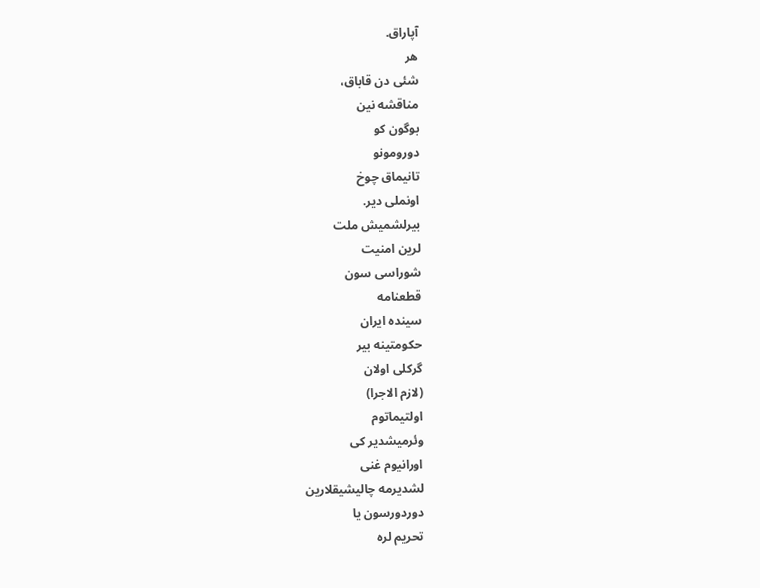آپاراق.
هر
شئی دن قاباق،
مناقشه نین
بوگون کو
دورومونو
تانیماق چوخ
اونملی دیر.
بیرلشمیش ملت
لرین امنیت
شوراسی سون
قطعنامه
سینده ایران
حکومتینه بیر
گرکلی اولان
(لازم الاجرا)
اولتیماتوم
وئرمیشدیر کی
اورانیوم غنی
لشدیرمه چالیشیقلارین
دوردورسون یا
تحریم لره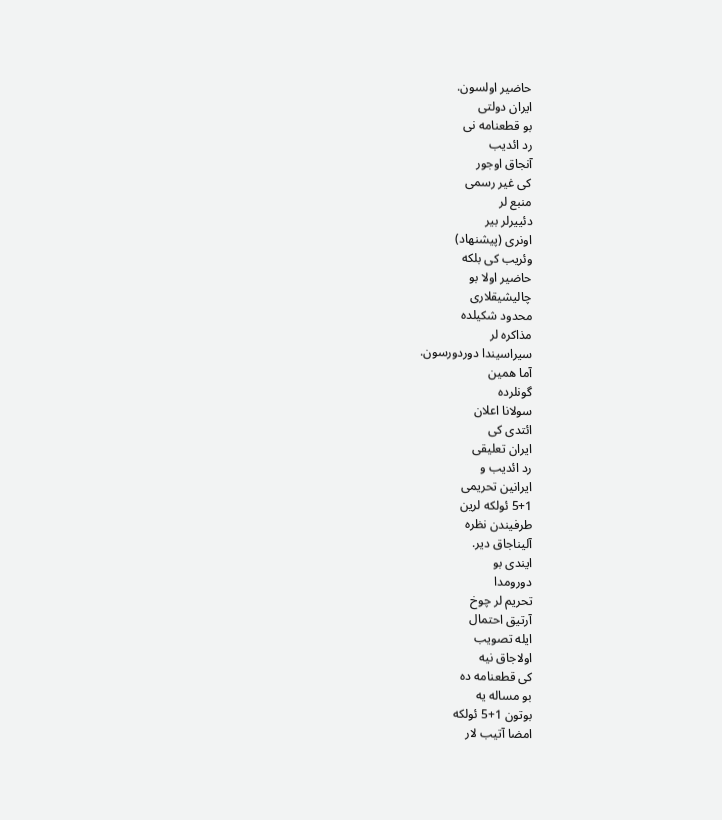حاضیر اولسون.
ایران دولتی
بو قطعنامه نی
رد ائدیب
آنجاق اوجور
کی غیر رسمی
منبع لر
دئییرلر بیر
اونری (پیشنهاد)
وئریب کی بلکه
حاضیر اولا بو
چالیشیقلاری
محدود شکیلده
مذاکره لر
سیراسیندا دوردورسون.
آما همین
گونلرده
سولانا اعلان
ائتدی کی
ایران تعلیقی
رد ائدیب و
ایرانین تحریمی
5+1 ئولکه لرین
طرفیندن نظره
آلیناجاق دیر.
ایندی بو
دورومدا
تحریم لر چوخ
آرتیق احتمال
ایله تصویب
اولاجاق نیه
کی قطعنامه ده
بو مساله یه
بوتون 1+5 ئولکه
امضا آتیب لار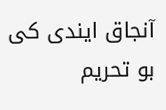آنجاق ایندی کی
بو تحریم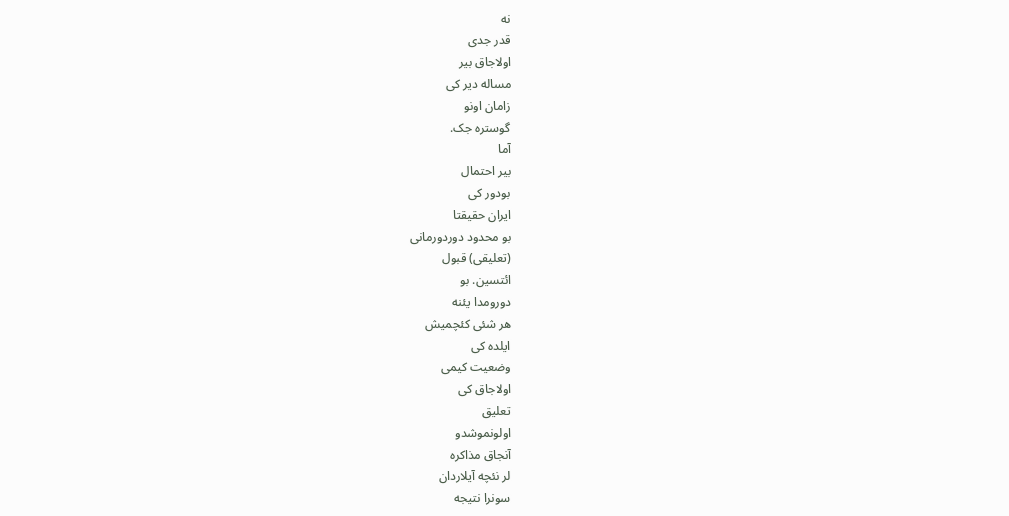نه
قدر جدی
اولاجاق بیر
مساله دیر کی
زامان اونو
گوستره جک.
آما
بیر احتمال
بودور کی
ایران حقیقتا
بو محدود دوردورمانی
(تعلیقی) قبول
ائتسین. بو
دورومدا یئنه
هر شئی کئچمیش
ایلده کی
وضعیت کیمی
اولاجاق کی
تعلیق
اولونموشدو
آنجاق مذاکره
لر نئچه آیلاردان
سونرا نتیجه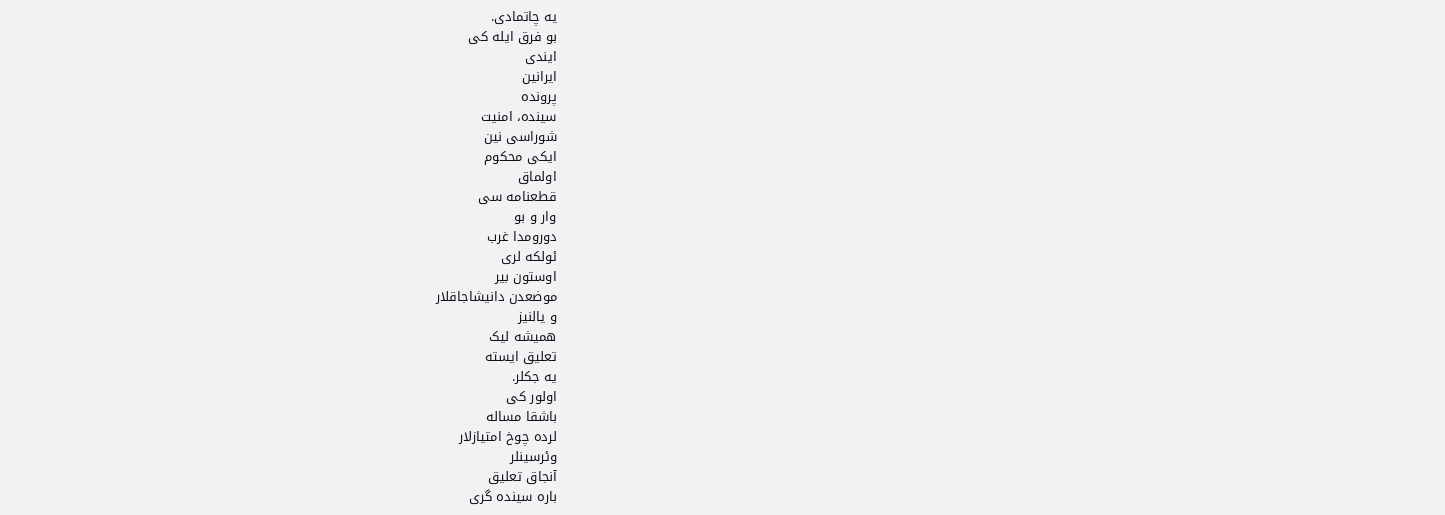یه چاتمادی.
بو فرق ایله کی
ایندی
ایرانین
پرونده
سینده، امنیت
شوراسی نین
ایکی محکوم
اولماق
قطعنامه سی
وار و بو
دورومدا غرب
ئولکه لری
اوستون بیر
موضعدن دانیشاجاقلار
و یالنیز
همیشه لیک
تعلیق ایسته
یه جکلر.
اولور کی
باشقا مساله
لرده چوخ امتیازلار
وئرسینلر
آنجاق تعلیق
باره سینده گری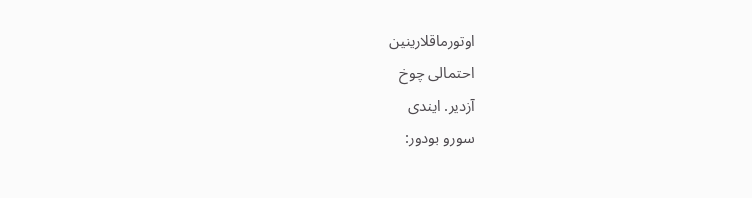اوتورماقلارینین
احتمالی چوخ
آزدیر. ایندی
سورو بودور: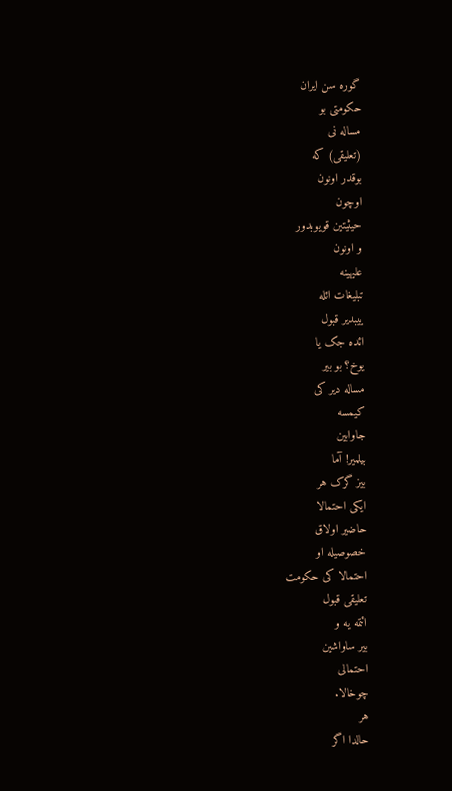گوره سن ایران
حکومتی بو
مساله نی
(تعلیقی) که
بوقدر اونون
اوچون
حیثیتین قویوبدور
و اونون
علیهینه
تبلیغات ائله
ییبدیر قبول
ائده جک یا
یوخ؟ بو بیر
مساله دیر کی
کیمسه
جاوابین
بیلمیر! آما
بیز گرک هر
ایکی احتمالا
حاضیر اولاق
خصوصیله او
احتمالا کی حکومت
تعلیقی قبول
ائتمه یه و
بیر ساواشین
احتمالی
چوخالا.
هر
حالدا اگر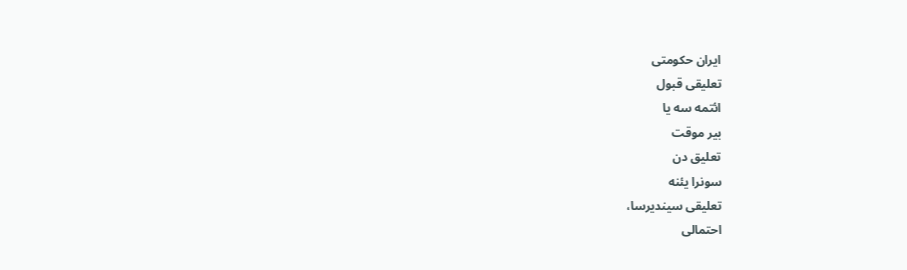ایران حکومتی
تعلیقی قبول
ائتمه سه یا
بیر موقت
تعلیق دن
سونرا یئنه
تعلیقی سیندیرسا،
احتمالی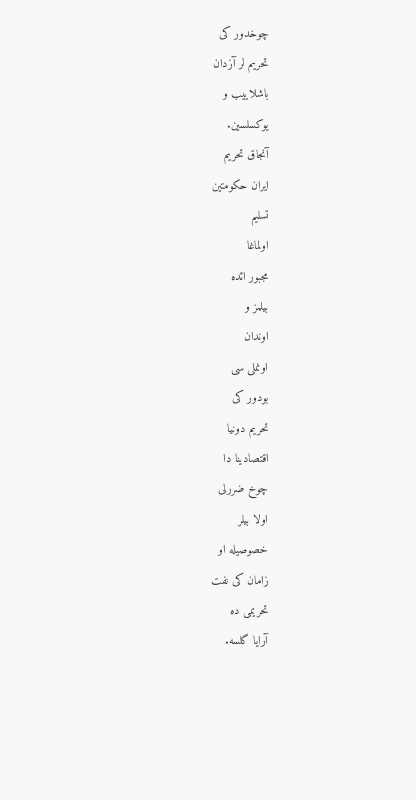چوخدور کی
تحریم لر آزدان
باشلاییب و
یوکسلسین.
آنجاق تحریم
ایران حکومتین
تسلیم
اولماغا
مجبور ائده
بیلمز و
اوندان
اونملی سی
بودور کی
تحریم دونیا
اقتصادینا دا
چوخ ضررلی
اولا بیلر
خصوصیله او
زامان کی نفت
تحریمی ده
آرایا گلسه.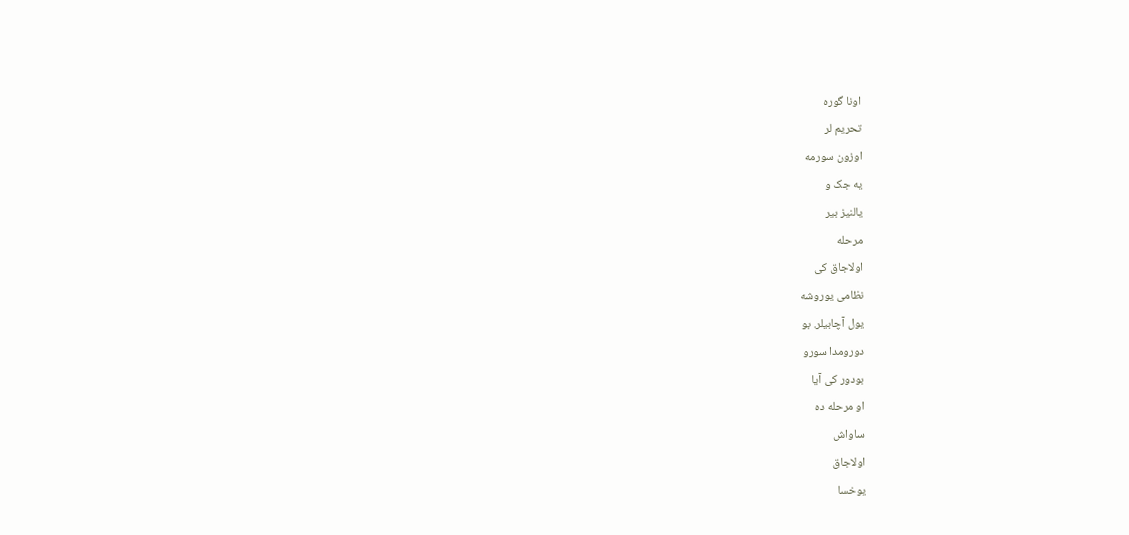اونا گوره
تحریم لر
اوزون سورمه
یه جک و
یالنیز بیر
مرحله
اولاجاق کی
نظامی یوروشه
یول آچابیلر. بو
دورومدا سورو
بودور کی آیا
او مرحله ده
ساواش
اولاجاق
یوخسا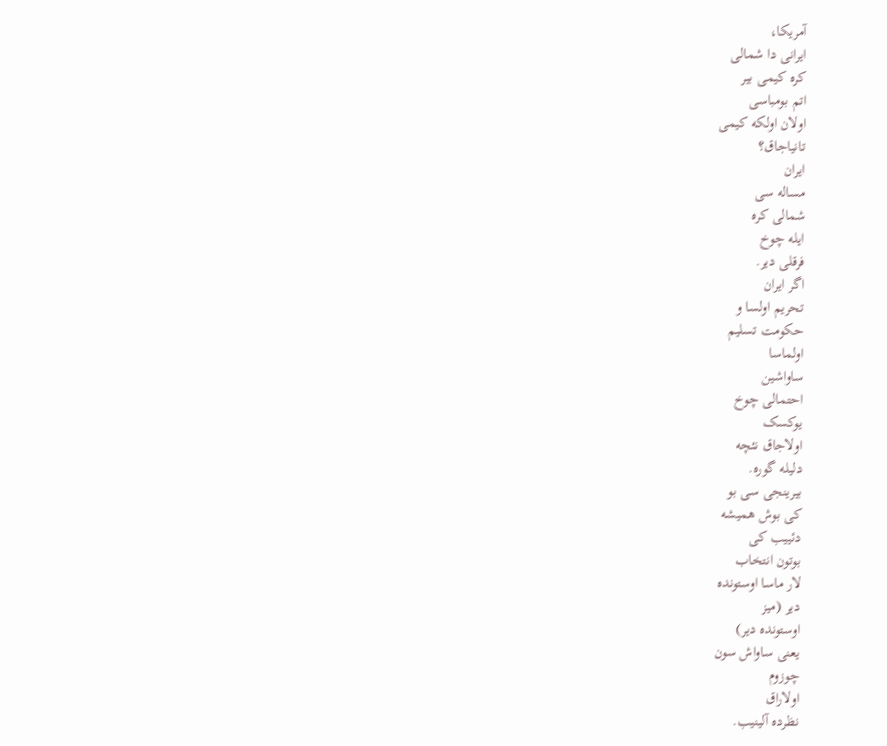آمریکا،
ایرانی دا شمالی
کره کیمی بیر
اتم بومباسی
اولان اولکه کیمی
تانیاجاق؟
ایران
مساله سی
شمالی کره
ایله چوخ
فرقلی دیر.
اگر ایران
تحریم اولسا و
حکومت تسلیم
اولماسا
ساواشین
احتمالی چوخ
یوکسک
اولاجاق نئچه
دلیله گوره.
بیرینجی سی بو
کی بوش همیشه
دئییب کی
بوتون انتخاب
لار ماسا اوستونده
دیر (میز
اوستونده دیر)
یعنی ساواش سون
چوزوم
اولاراق
نظرده آلینیب.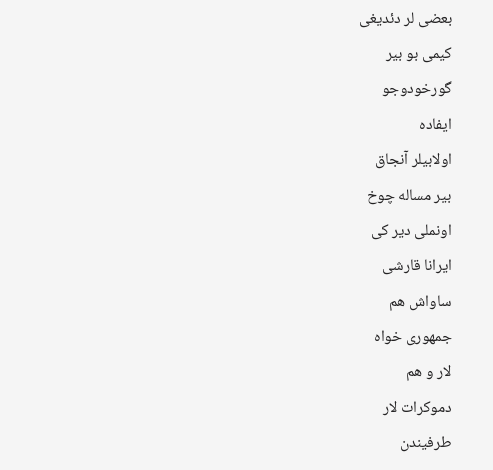بعضی لر دئدیغی
کیمی بو بیر
گورخودوجو
ایفاده
اولابیلر آنجاق
بیر مساله چوخ
اونملی دیر کی
ایرانا قارشی
ساواش هم
جمهوری خواه
لار و هم
دموکرات لار
طرفیندن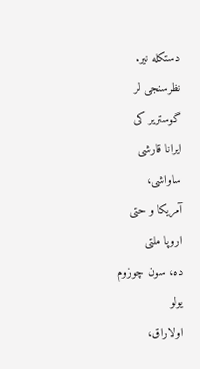دستکله نیر.
نظرسنجی لر
گوستریر کی
ایرانا قارشی
ساواشی،
آمریکا و حتی
اروپا ملتی
ده، سون چوزوم
یولو
اولاراق،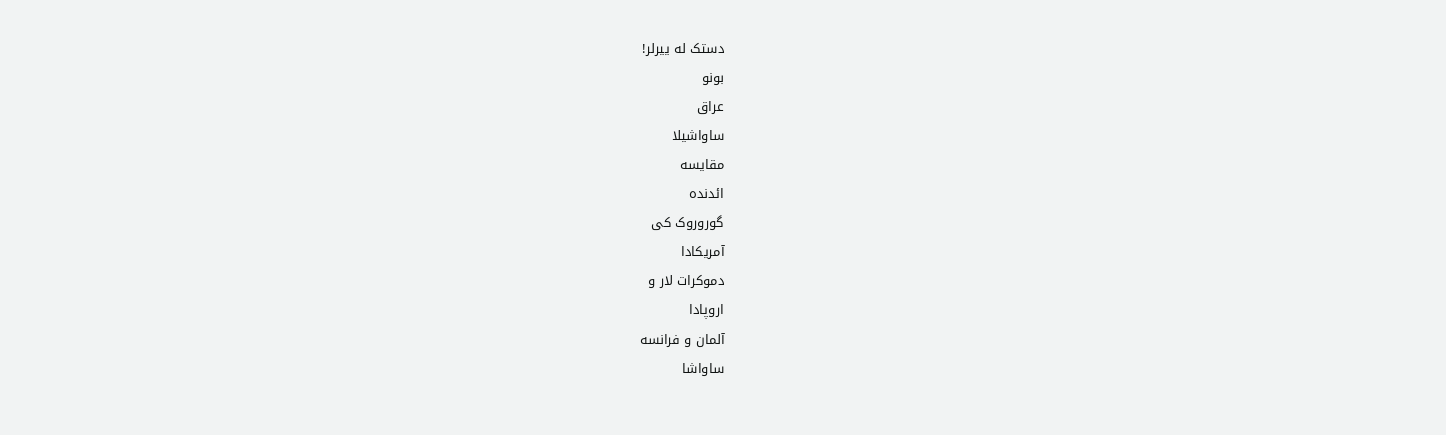دستک له ییرلر!
بونو
عراق
ساواشیلا
مقایسه
ائدنده
گوروروک کی
آمریکادا
دموکرات لار و
اروپادا
آلمان و فرانسه
ساواشا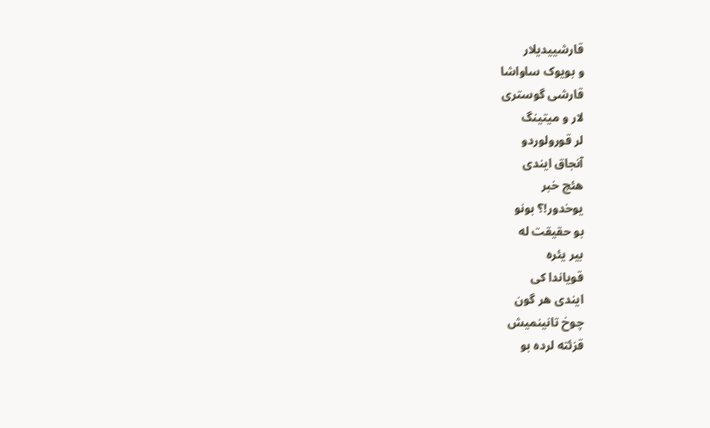قارشییدیلار
و بویوک ساواشا
قارشی گوستری
لار و میتینگ
لر قورولوردو
آنجاق ایندی
هئچ خبر
یوخدور!؟ بونو
بو حقیقت له
بیر یئره
قویاندا کی
ایندی هر گون
چوخ تانینمیش
قزئته لرده بو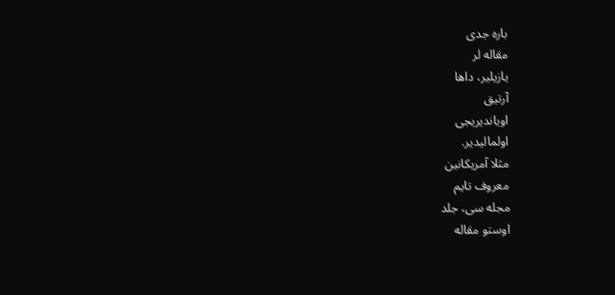باره جدی
مقاله لر
یازیلیر، داها
آرتیق
اویاندیریجی
اولمالیدیر.
مثلا آمریکانین
معروف تایم
مجله سی، جلد
اوستو مقاله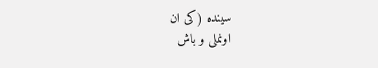سینده (کی ان
اونملی و باش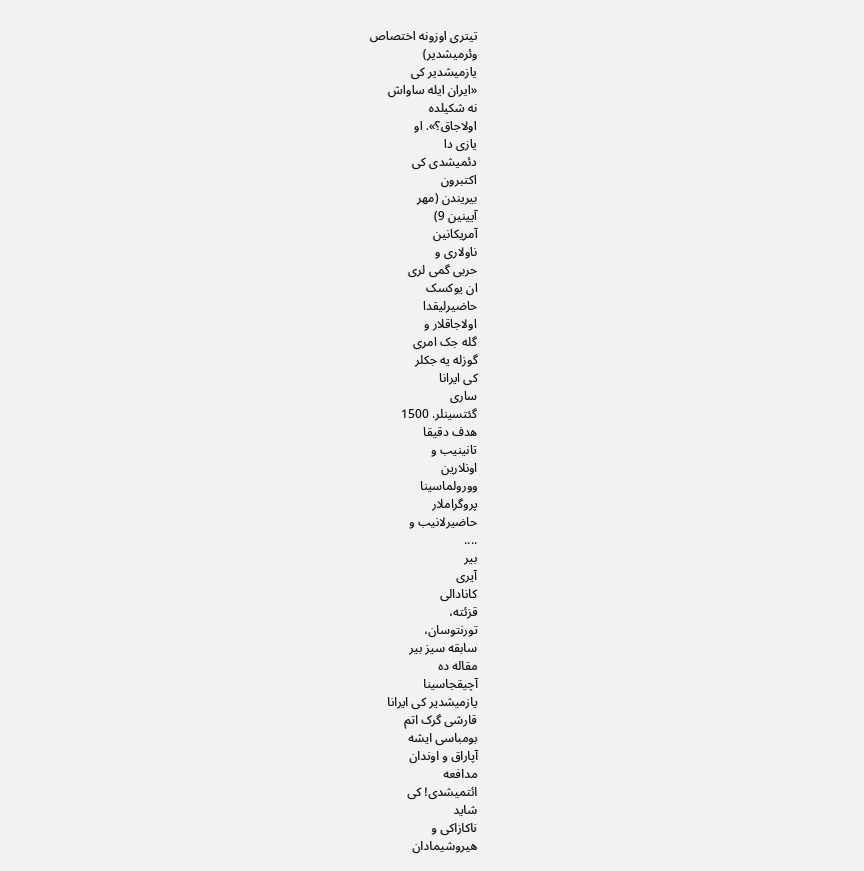تیتری اوزونه اختصاص
وئرمیشدیر)
یازمیشدیر کی
«ایران ایله ساواش
نه شکیلده
اولاجاق؟». او
یازی دا
دئمیشدی کی
اکتبرون
بیریندن (مهر
آیینین 9)
آمریکانین
ناولاری و
حربی گمی لری
ان یوکسک
حاضیرلیقدا
اولاجاقلار و
گله جک امری
گوزله یه جکلر
کی ایرانا
ساری
گئتسینلر. 1500
هدف دقیقا
تانینیب و
اونلارین
وورولماسینا
پروگراملار
حاضیرلانیب و
....
بیر
آیری
کانادالی
قزئته،
تورنتوسان،
سابقه سیز بیر
مقاله ده
آچیقجاسینا
یازمیشدیر کی ایرانا
قارشی گرک اتم
بومباسی ایشه
آپاراق و اوندان
مدافعه
ائتمیشدی! کی
شاید
ناکازاکی و
هیروشیمادان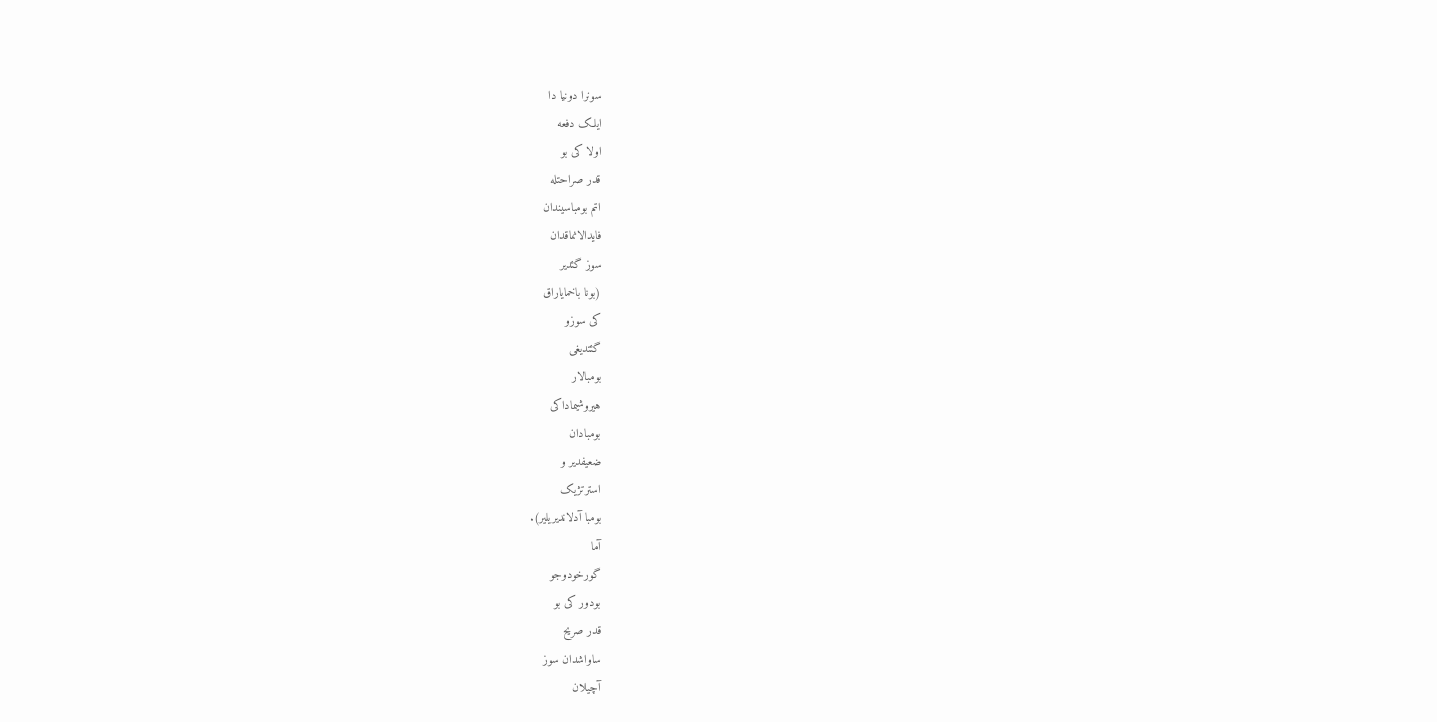سونرا دونیا دا
ایلک دفعه
اولا کی بو
قدر صراحتله
اتم بومباسیندان
فایدالانماقدان
سوز گئدیر
(بونا باخمایاراق
کی سوزو
گئتدیغی
بومبالار
هیروشیماداکی
بومبادان
ضعیفدیر و
استرتژیک
بومبا آدلاندیریلیر).
آما
گورخودوجو
بودور کی بو
قدر صریح
ساواشدان سوز
آچیلان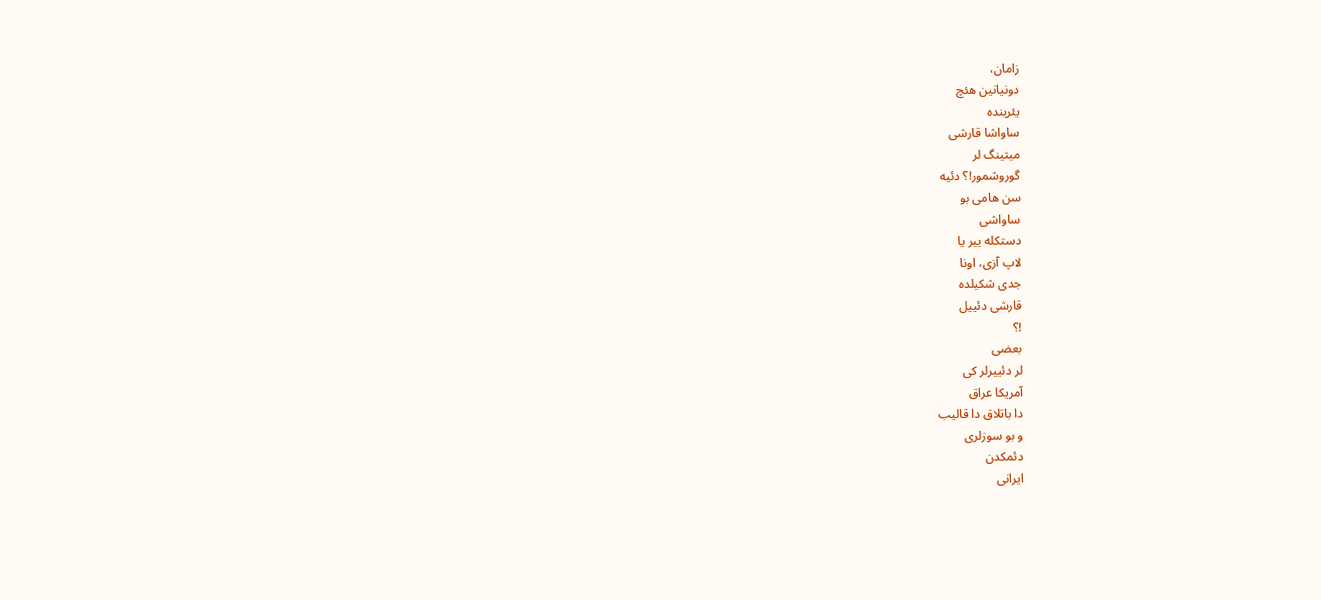زامان،
دونیانین هئچ
یئرینده
ساواشا قارشی
میتینگ لر
گوروشمور!؟ دئیه
سن هامی بو
ساواشی
دستکله ییر یا
لاپ آزی، اونا
جدی شکیلده
قارشی دئییل
!؟
بعضی
لر دئییرلر کی
آمریکا عراق
دا باتلاق دا قالیب
و بو سوزلری
دئمکدن
ایرانی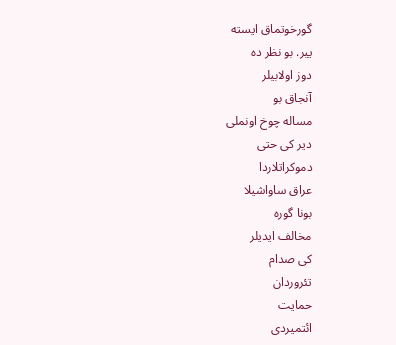گورخوتماق ایسته
ییر. بو نظر ده
دوز اولابیلر
آنجاق بو
مساله چوخ اونملی
دیر کی حتی
دموکراتلاردا
عراق ساواشیلا
بونا گوره
مخالف ایدیلر
کی صدام
تئروردان
حمایت
ائتمیردی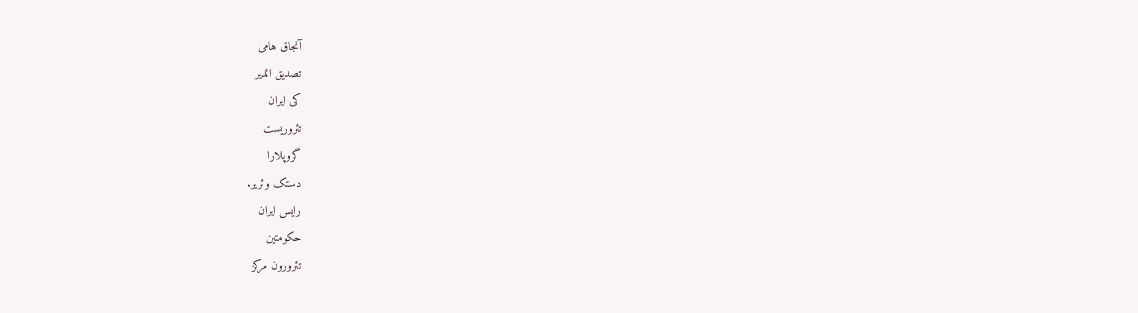آنجاق هامی
تصدیق ائدیر
کی ایران
تئروریست
گروپلارا
دستک وئریر.
رایس ایران
حکومتین
تئرورون مرکز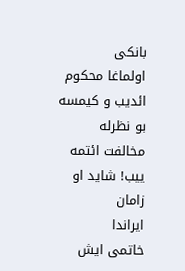بانکی
اولماغا محکوم
ائدیب و کیمسه
بو نظرله
مخالفت ائتمه
ییب! شاید او
زامان
ایراندا
خاتمی ایش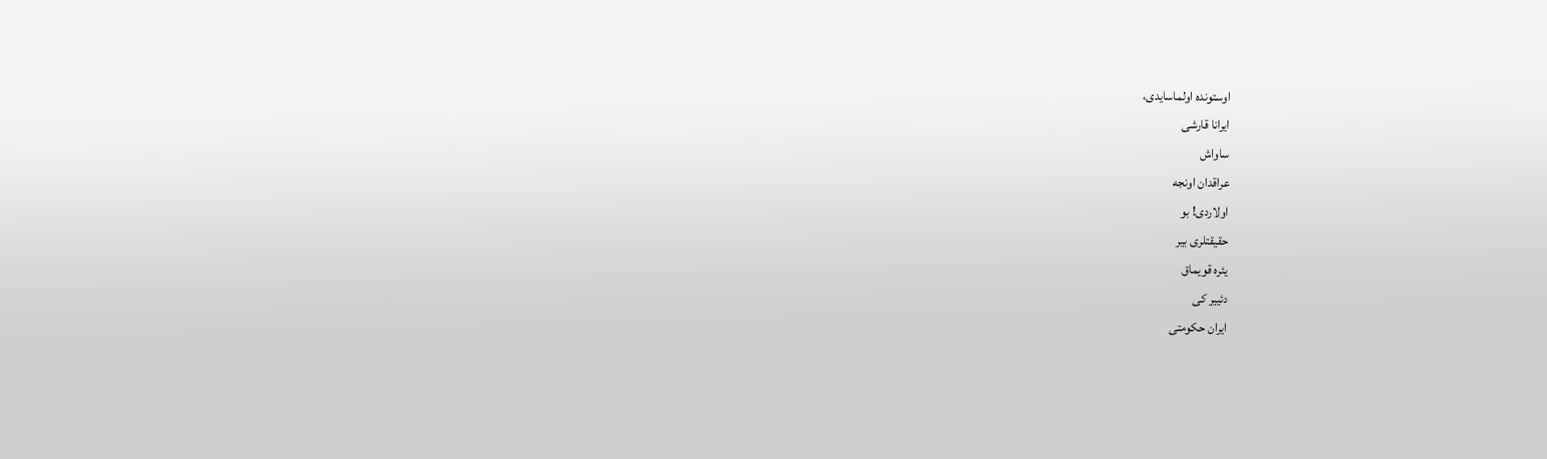اوستونده اولماسایدی،
ایرانا قارشی
ساواش
عراقدان اونجه
اولاردی! بو
حقیقتلری بیر
یئره قویماق
دئییر کی
ایران حکومتی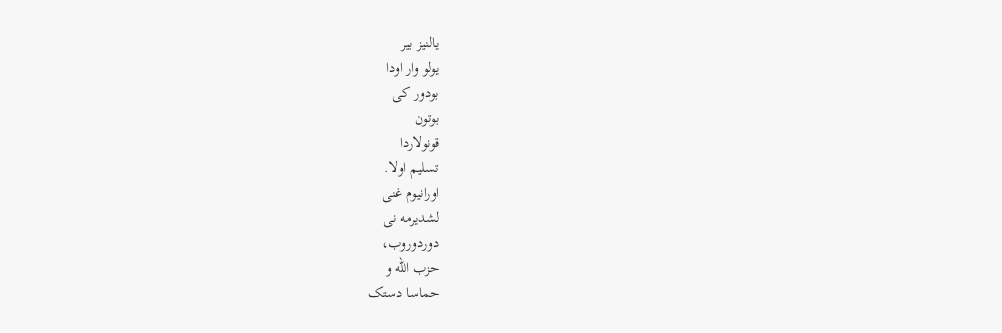یالنیز بیر
یولو وار اودا
بودور کی
بوتون
قونولاردا
تسلیم اولا.
اورانیوم غنی
لشدیرمه نی
دوردوروب،
حزب الله و
حماسا دستک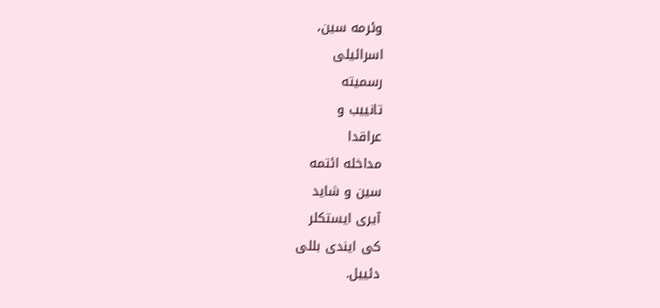وئرمه سین،
اسرائیلی
رسمیته
تانییب و
عراقدا
مداخله ائتمه
سین و شاید
آیری ایستکلر
کی ایندی بللی
دئییل.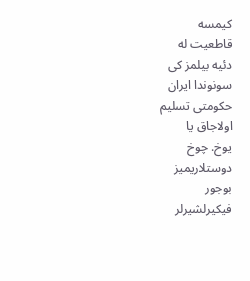کیمسه
قاطعیت له
دئیه بیلمز کی
سونوندا ایران
حکومتی تسلیم
اولاجاق یا
یوخ. چوخ
دوستلاریمیز
بوجور
فیکیرلشیرلر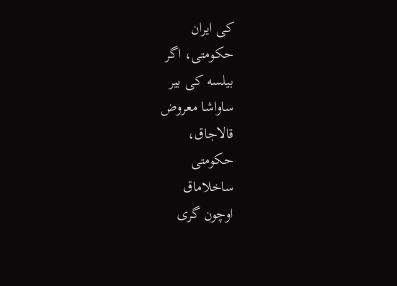کی ایران
حکومتی، اگر
بیلسه کی بیر
ساواشا معروض
قالاجاق،
حکومتی
ساخلاماق
اوچون گری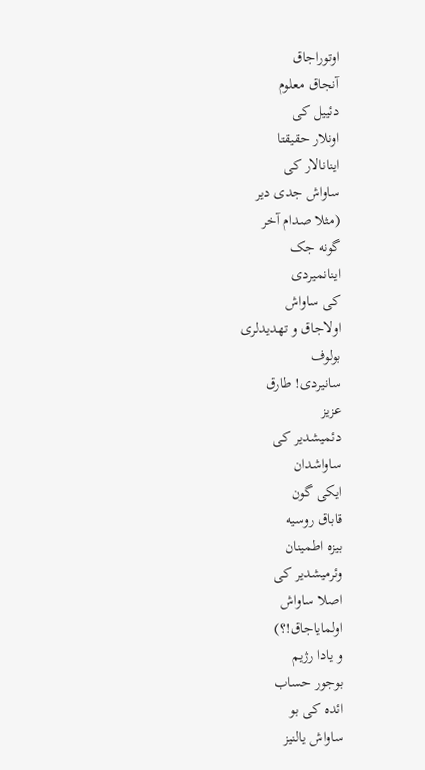اوتوراجاق
آنجاق معلوم
دئییل کی
اونلار حقیقتا
اینانالار کی
ساواش جدی دیر
(مثلا صدام آخر
گونه جک
اینانمیردی
کی ساواش
اولاجاق و تهدیدلری
بولوف
سانیردی! طارق
عزیز
دئمیشدیر کی
ساواشدان
ایکی گون
قاباق روسیه
بیزه اطمینان
وئرمیشدیر کی
اصلا ساواش
اولمایاجاق!؟)
و یادا رژیم
بوجور حساب
ائده کی بو
ساواش یالنیز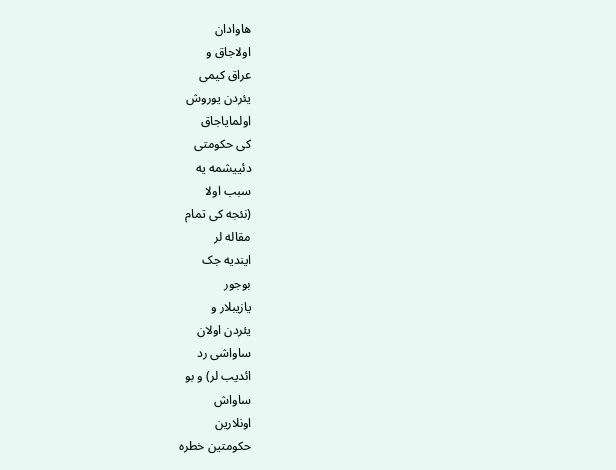هاوادان
اولاجاق و
عراق کیمی
یئردن یوروش
اولمایاجاق
کی حکومتی
دئییشمه یه
سبب اولا
(نئجه کی تمام
مقاله لر
ایندیه جک
بوجور
یازیبلار و
یئردن اولان
ساواشی رد
ائدیب لر) و بو
ساواش
اونلارین
حکومتین خطره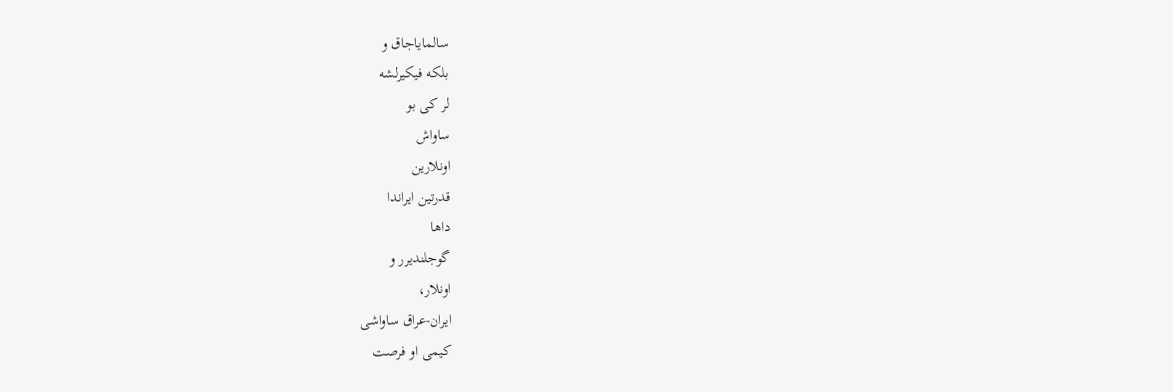سالمایاجاق و
بلکه فیکیرلشه
لر کی بو
ساواش
اونلارین
قدرتین ایراندا
داها
گوجلندیرر و
اونلار،
ایران-عراق ساواشی
کیمی او فرصت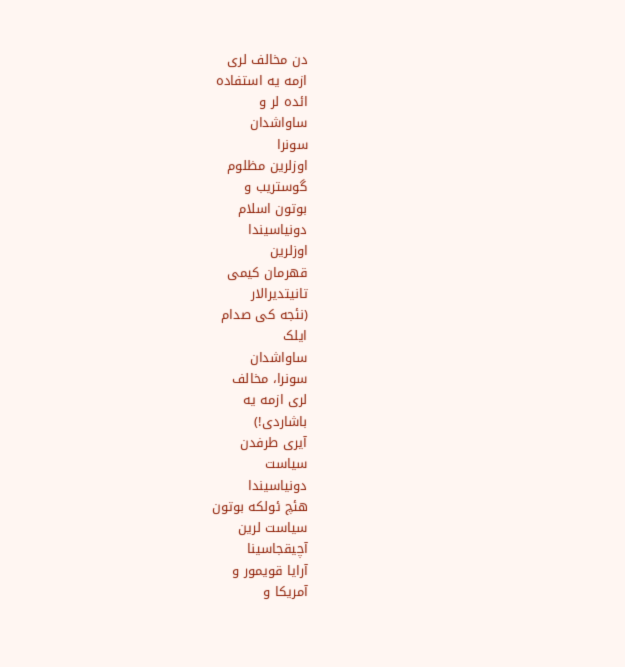دن مخالف لری
ازمه یه استفاده
ائده لر و
ساواشدان
سونرا
اوزلرین مظلوم
گوستریب و
بوتون اسلام
دونیاسیندا
اوزلرین
قهرمان کیمی
تانیتدیرالار
(نئجه کی صدام
ایلک
ساواشدان
سونرا، مخالف
لری ازمه یه
باشاردی!)
آیری طرفدن
سیاست
دونیاسیندا
هئچ ئولکه بوتون
سیاست لرین
آچیقجاسینا
آرایا قویمور و
آمریکا و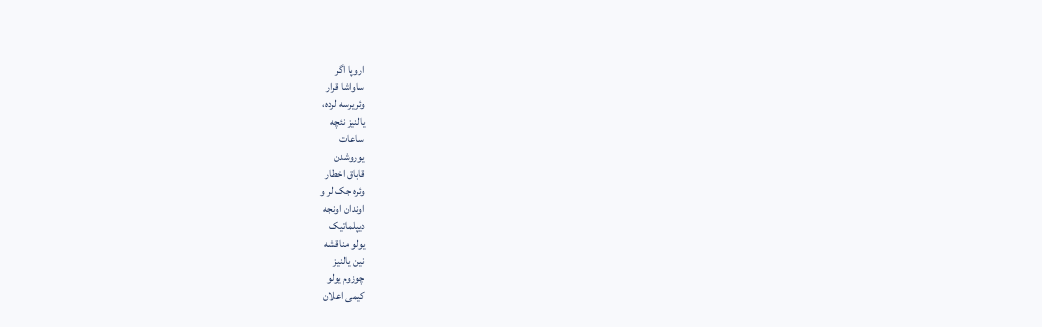اروپا اگر
ساواشا قرار
وئریرسه لرده،
یالنیز نئچه
ساعات
یوروشدن
قاباق اخطار
وئره جک لر و
اوندان اونجه
دیپلماتیک
یولو مناقشه
نین یالنیز
چوزوم یولو
کیمی اعلان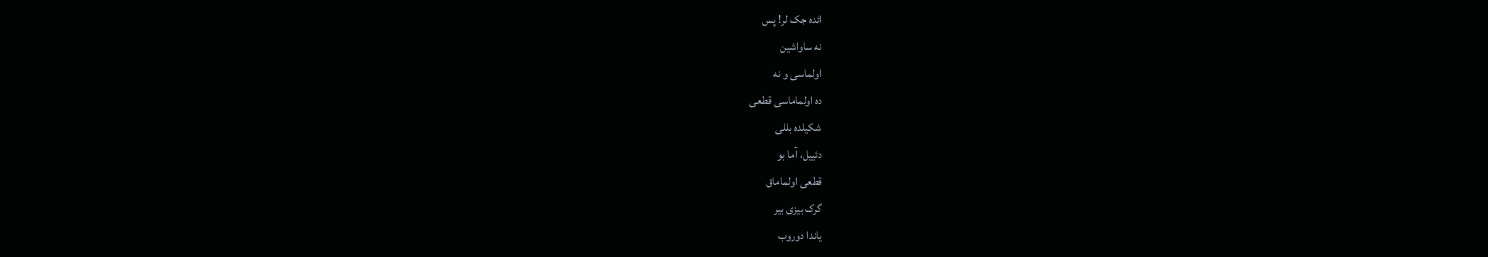ائده جک لر! پس
نه ساواشین
اولماسی و نه
ده اولماماسی قطعی
شکیلده بللی
دئییل، آما بو
قطعی اولماماق
گرک بیزی بیر
یاندا دوروب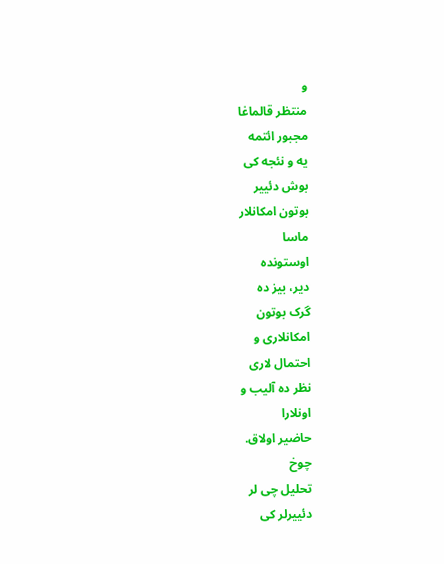و
منتظر قالماغا
مجبور ائتمه
یه و نئجه کی
بوش دئییر
بوتون امکانلار
ماسا
اوستونده
دیر، بیز ده
گرک بوتون
امکانلاری و
احتمال لاری
نظر ده آلیب و
اونلارا
حاضیر اولاق.
چوخ
تحلیل چی لر
دئییرلر کی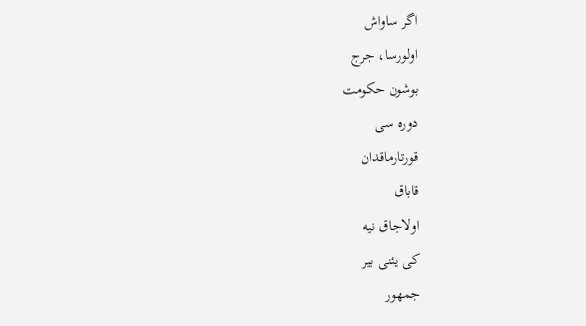اگر ساواش
اولورسا، جرج
بوشون حکومت
دوره سی
قورتارماقدان
قاباق
اولاجاق نیه
کی یئنی بیر
جمهور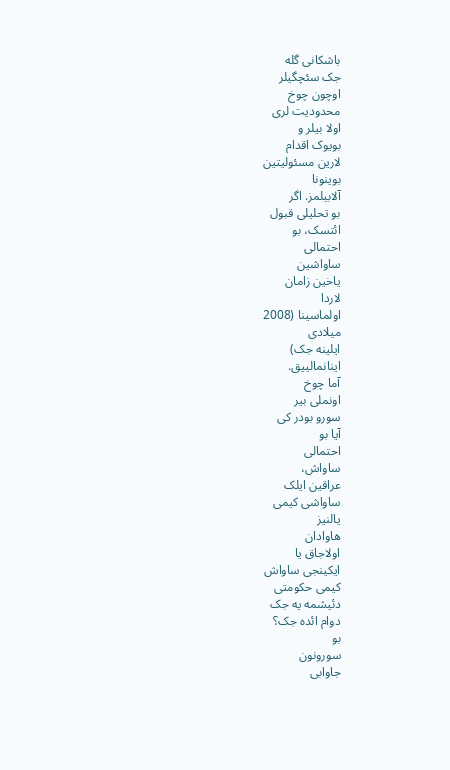باشکانی گله
جک سئچگیلر
اوچون چوخ
محدودیت لری
اولا بیلر و
بویوک اقدام
لارین مسئولیتین
بوینونا
آلابیلمز. اگر
بو تحلیلی قبول
ائتسک، بو
احتمالی
ساواشین
یاخین زامان
لاردا
اولماسینا (2008
میلادی
ایلینه جک)
اینانمالییق.
آما چوخ
اونملی بیر
سورو بودر کی
آیا بو
احتمالی
ساواش،
عراقین ایلک
ساواشی کیمی
یالنیز
هاوادان
اولاجاق یا
ایکینجی ساواش
کیمی حکومتی
دئیشمه یه جک
دوام ائده جک؟
بو
سورونون
جاوابی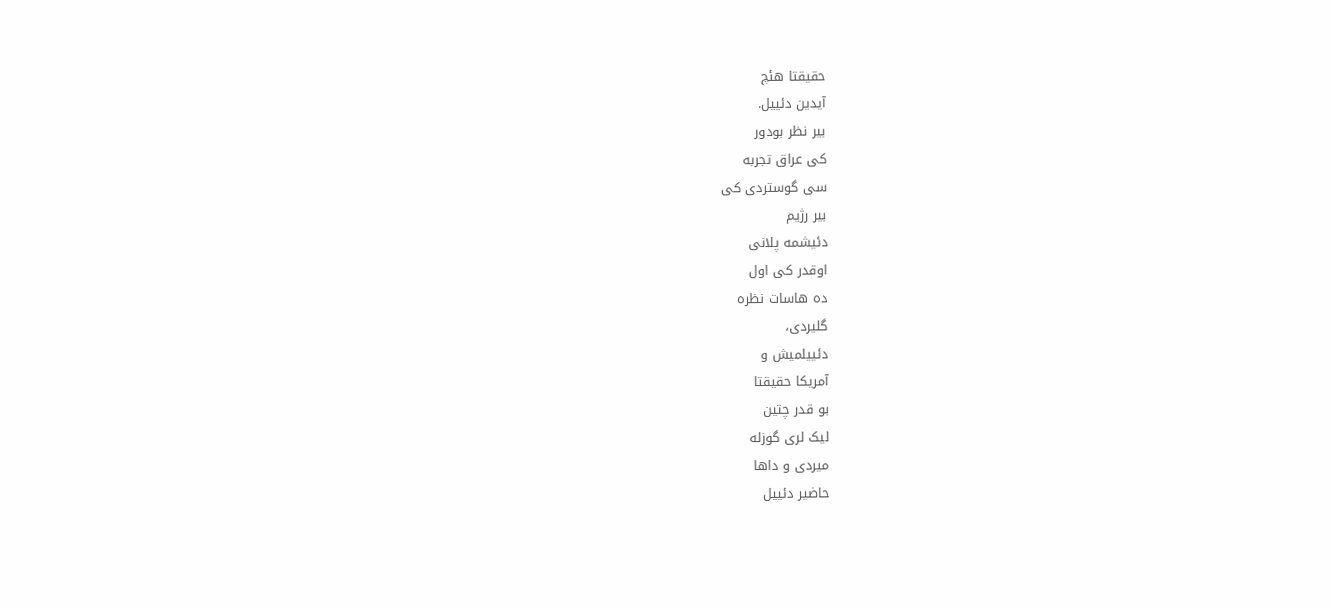حقیقتا هئچ
آیدین دئییل.
بیر نظر بودور
کی عراق تجربه
سی گوستردی کی
بیر رژیم
دئیشمه پلانی
اوقدر کی اول
ده هاسات نظره
گلیردی،
دئییلمیش و
آمریکا حقیقتا
بو قدر چتین
لیک لری گوزله
میردی و داها
حاضیر دئییل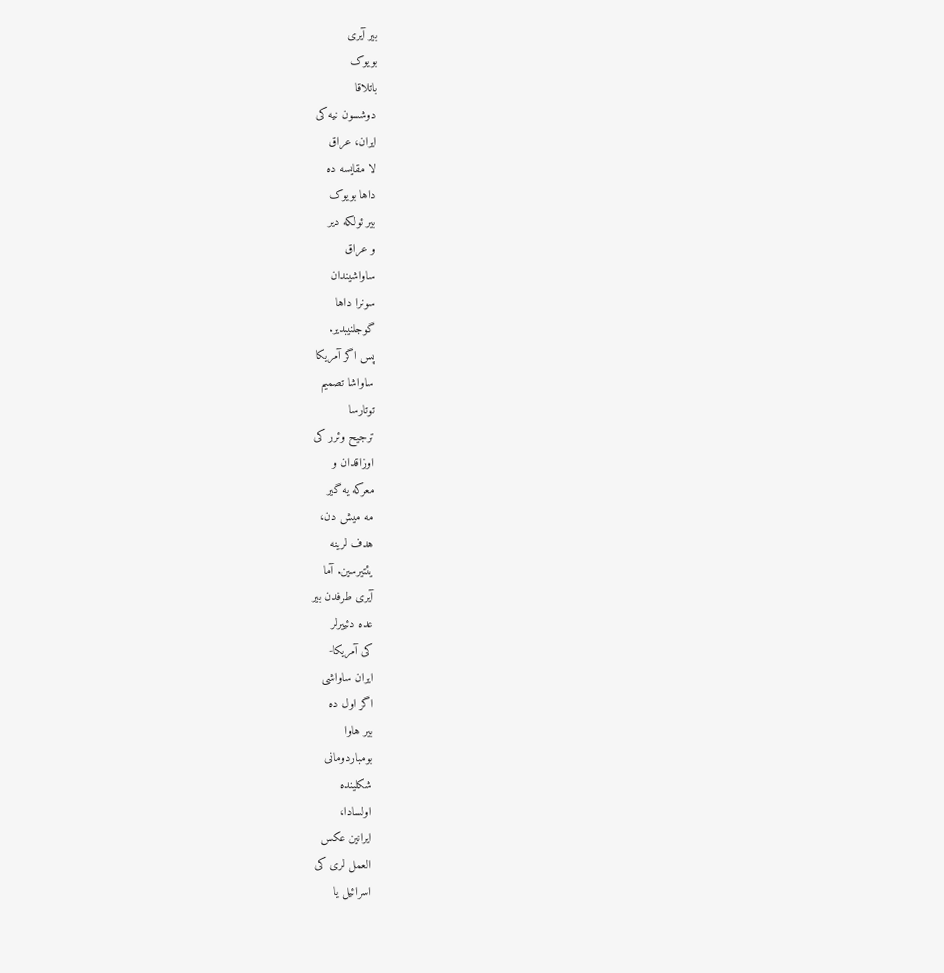بیر آیری
بویوک
باتلاقا
دوشسون نیه کی
ایران، عراق
لا مقایسه ده
داها بویوک
بیر ئولکه دیر
و عراق
ساواشیندان
سونرا داها
گوجلنیبدیر.
پس اگر آمریکا
ساواشا تصمیم
توتارسا
ترجیح وئرر کی
اوزاقدان و
معرکه یه گیر
مه میش دن،
هدف لرینه
یئتیرسین. آما
آیری طرفدن بیر
عده دئییرلر
کی آمریکا-
ایران ساواشی
اگر اول ده
بیر هاوا
بومباردومانی
شکلینده
اولسادا،
ایرانین عکس
العمل لری کی
اسرائیل یا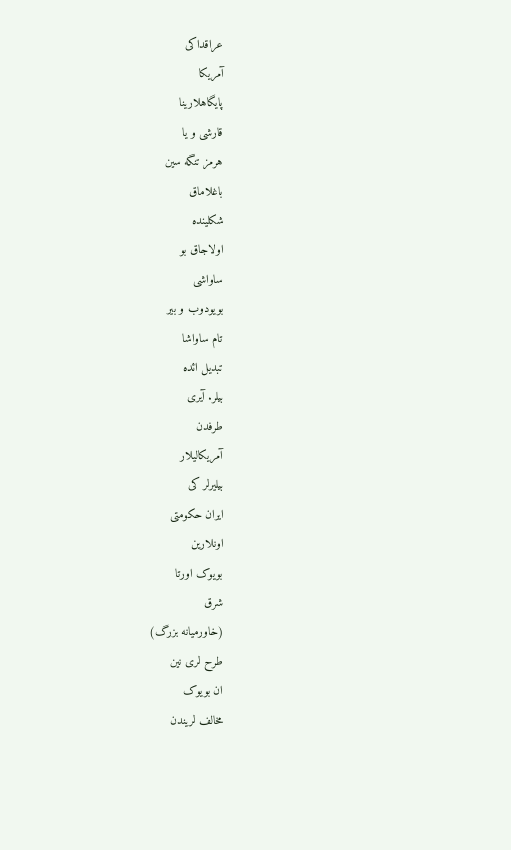عراقداکی
آمریکا
پایگاهلارینا
قارشی و یا
هرمز تنگه سین
باغلاماق
شکلینده
اولاجاق بو
ساواشی
بویودوب و بیر
تام ساواشا
تبدیل ائده
بیلر. آیری
طرفدن
آمریکالیلار
بیلیرلر کی
ایران حکومتی
اونلارین
بویوک اورتا
شرق
(خاورمیانه بزرگ)
طرح لری نین
ان بویوک
مخالف لریندن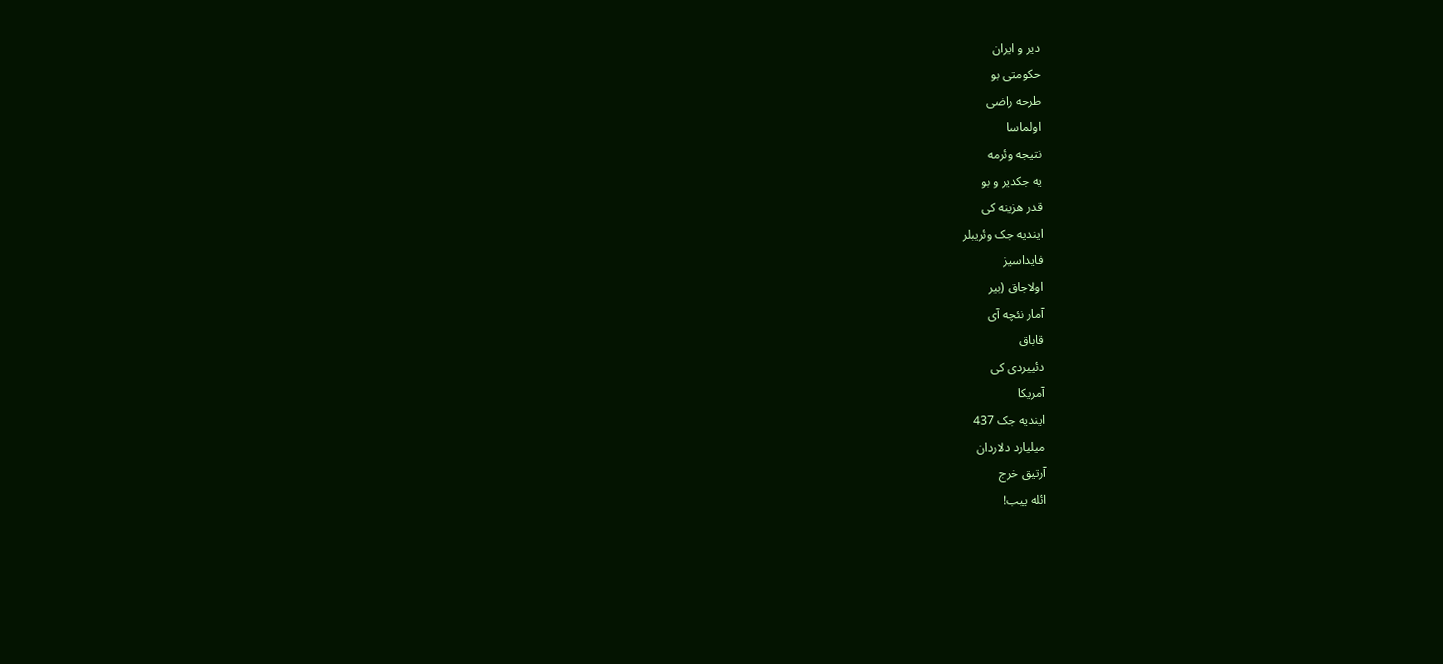دیر و ایران
حکومتی بو
طرحه راضی
اولماسا
نتیجه وئرمه
یه جکدیر و بو
قدر هزینه کی
ایندیه جک وئریبلر
فایداسیز
اولاجاق (بیر
آمار نئچه آی
قاباق
دئییردی کی
آمریکا
ایندیه جک 437
میلیارد دلاردان
آرتیق خرج
ائله ییب!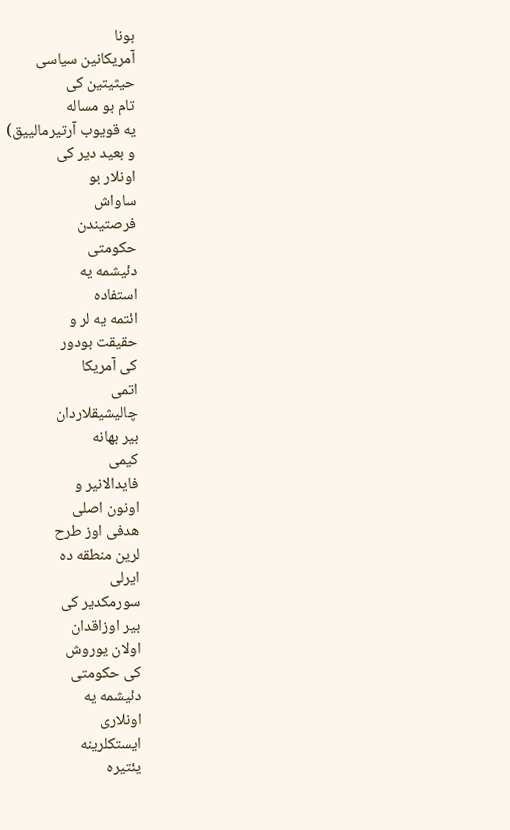بونا
آمریکانین سیاسی
حیثیتین کی
تام بو مساله
یه قویوب آرتیرمالییق)
و بعید دیر کی
اونلار بو
ساواش
فرصتیندن
حکومتی
دئیشمه یه
استفاده
ائتمه یه لر و
حقیقت بودور
کی آمریکا
اتمی
چالیشیقلاردان
بیر بهانه
کیمی
فایدالانیر و
اونون اصلی
هدفی اوز طرح
لرین منطقه ده
ایرلی
سورمکدیر کی
بیر اوزاقدان
اولان یوروش
کی حکومتی
دئیشمه یه
اونلاری
ایستکلرینه
یئتیره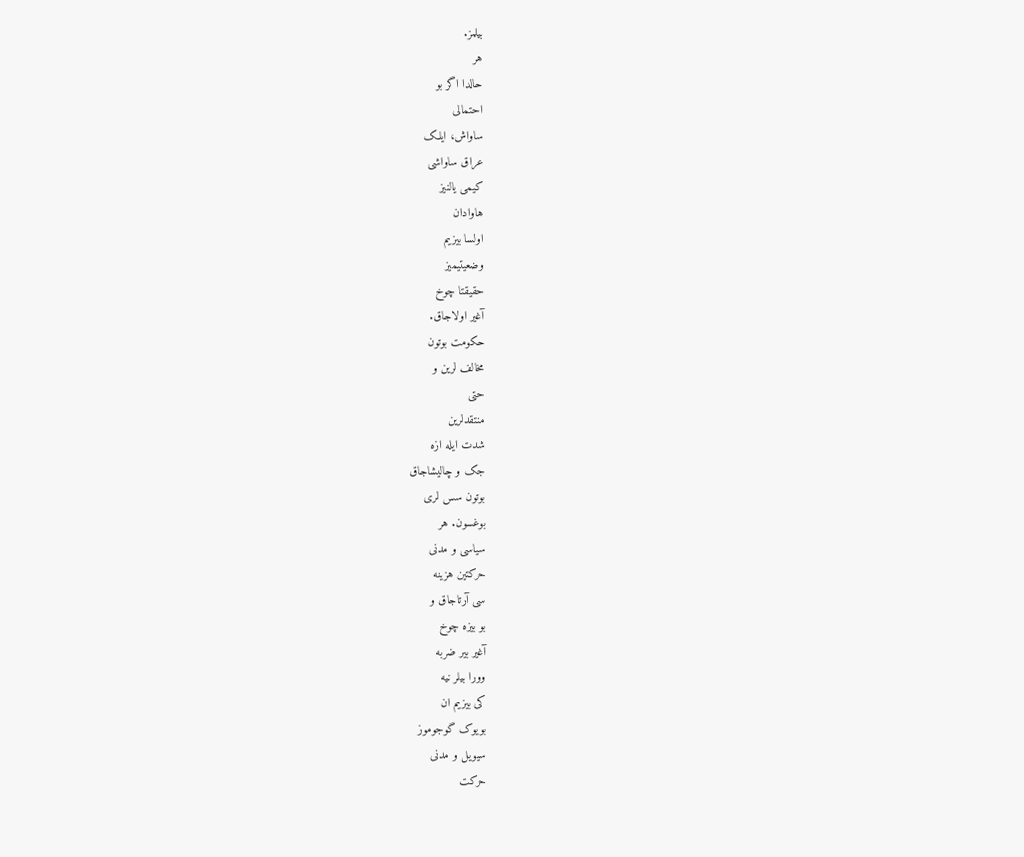بیلمز.
هر
حالدا اگر بو
احتمالی
ساواش، ایلک
عراق ساواشی
کیمی یالنیز
هاوادان
اولسا بیزیم
وضعیتیمیز
حقیقتا چوخ
آغیر اولاجاق.
حکومت بوتون
مخالف لرین و
حتی
منتقدلرین
شدت ایله ازه
جک و چالیشاجاق
بوتون سس لری
بوغسون. هر
سیاسی و مدنی
حرکتین هزینه
سی آرتاجاق و
بو بیزه چوخ
آغیر بیر ضربه
وورا بیلر نیه
کی بیزیم ان
بویوک گوجوموز
سیویل و مدنی
حرکت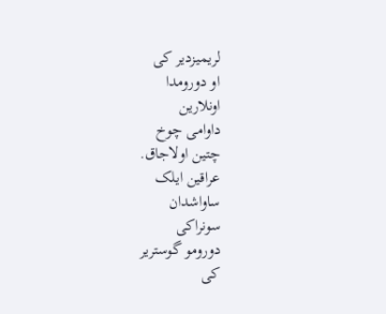لریمیزدیر کی
او دورومدا
اونلارین
داوامی چوخ
چتین اولاجاق.
عراقین ایلک
ساواشدان
سونراکی
دورومو گوستریر
کی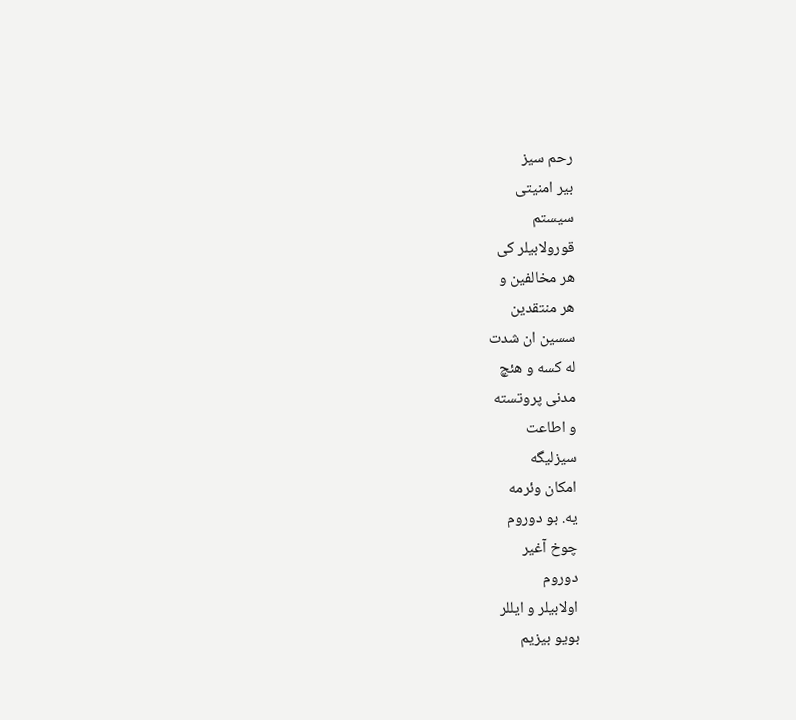رحم سیز
بیر امنیتی
سیستم
قورولابیلر کی
هر مخالفین و
هر منتقدین
سسین ان شدت
له کسه و هئچ
مدنی پروتسته
و اطاعت
سیزلیگه
امکان وئرمه
یه. بو دوروم
چوخ آغیر
دوروم
اولابیلر و ایللر
بویو بیزیم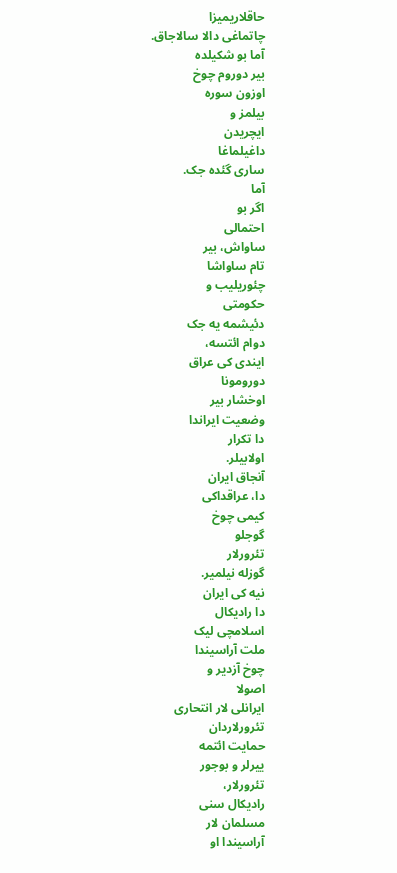حاقلاریمیزا
چاتماغی دالا سالاجاق.
آما بو شکیلده
بیر دوروم چوخ
اوزون سوره
بیلمز و
ایچریدن
داغیلماغا
ساری گئده جک.
آما
اگر بو
احتمالی
ساواش، بیر
تام ساواشا
چئوریلیب و
حکومتی
دئیشمه یه جک
دوام ائتسه،
ایندی کی عراق
دورومونا
اوخشار بیر
وضعیت ایراندا
دا تکرار
اولابیلر.
آنجاق ایران
دا، عراقداکی
کیمی چوخ
گوجلو
تئرورلار
گوزله نیلمیر.
نیه کی ایران
دا رادیکال
اسلامچی لیک
ملت آراسیندا
چوخ آزدیر و
اصولا
ایرانلی لار انتحاری
تئرورلاردان
حمایت ائتمه
ییرلر و بوجور
تئرورلار،
رادیکال سنی
مسلمان لار
آراسیندا او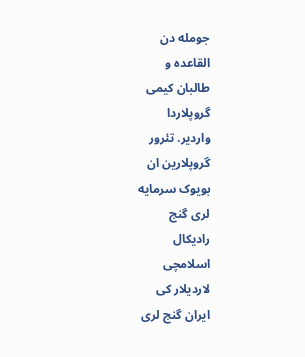جومله دن
القاعده و
طالبان کیمی
گروپلاردا
واردیر. تئرور
گروپلارین ان
بویوک سرمایه
لری گنج
رادیکال
اسلامچی
لاردیلار کی
ایران گنج لری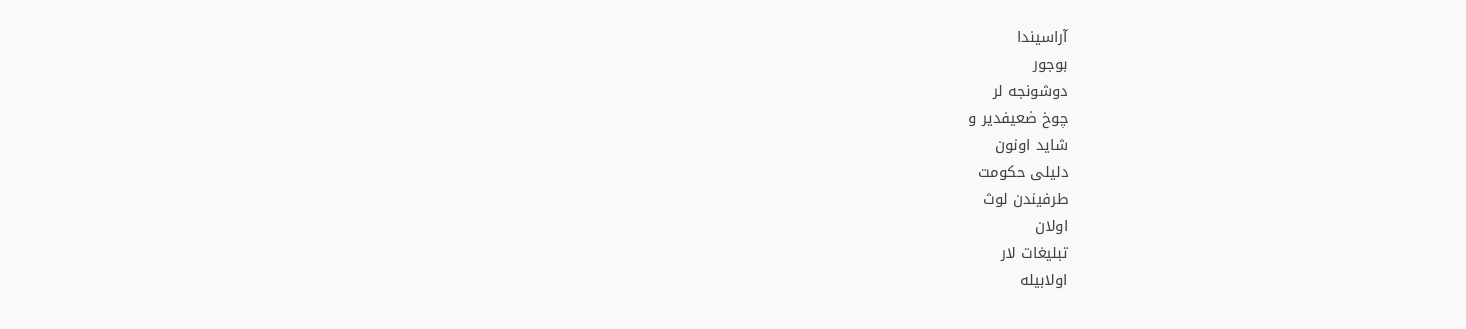آراسیندا
بوجور
دوشونجه لر
چوخ ضعیفدیر و
شاید اونون
دلیلی حکومت
طرفیندن لوث
اولان
تبلیغات لار
اولابیله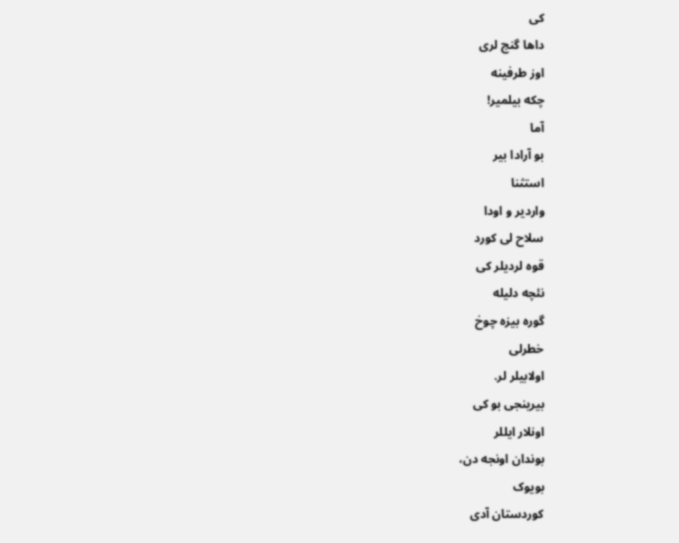کی
داها گنج لری
اوز طرفینه
چکه بیلمیر!
آما
بو آرادا بیر
استثنا
واردیر و اودا
سلاح لی کورد
قوه لردیلر کی
نئچه دلیله
گوره بیزه چوخ
خطرلی
اولابیلر لر.
بیرینجی بو کی
اونلار ایللر
بوندان اونجه دن،
بویوک
کوردستان آدی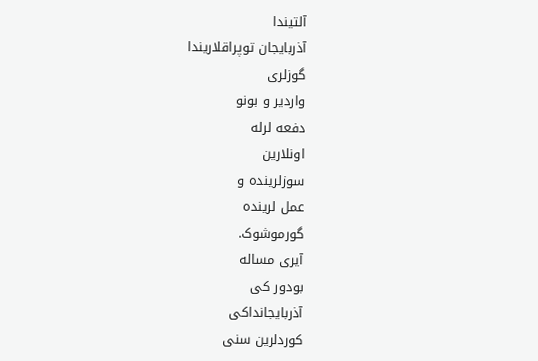آلتیندا
آذربایجان توپراقلاریندا
گوزلری
واردیر و بونو
دفعه لرله
اونلارین
سوزلرینده و
عمل لرینده
گورموشوک.
آیری مساله
بودور کی
آذربایجانداکی
کوردلرین سنی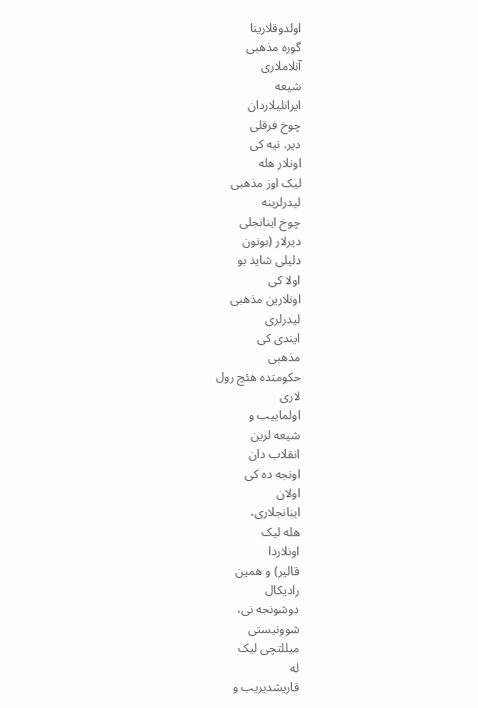اولدوقلارینا
گوره مذهبی
آنلاملاری
شیعه
ایرانلیلاردان
چوخ فرقلی
دیر. نیه کی
اونلار هله
لیک اوز مذهبی
لیدرلرینه
چوخ اینانجلی
دیرلار (بونون
دلیلی شاید بو
اولا کی
اونلارین مذهبی
لیدرلری
ایندی کی
مذهبی
حکومتده هئچ رول
لاری
اولماییب و
شیعه لرین
انقلاب دان
اونجه ده کی
اولان
اینانجلاری،
هله لیک
اونلاردا
قالیر) و همین
رادیکال
دوشونجه نی،
شوونیستی
میللتچی لیک
له
قاریشدیریب و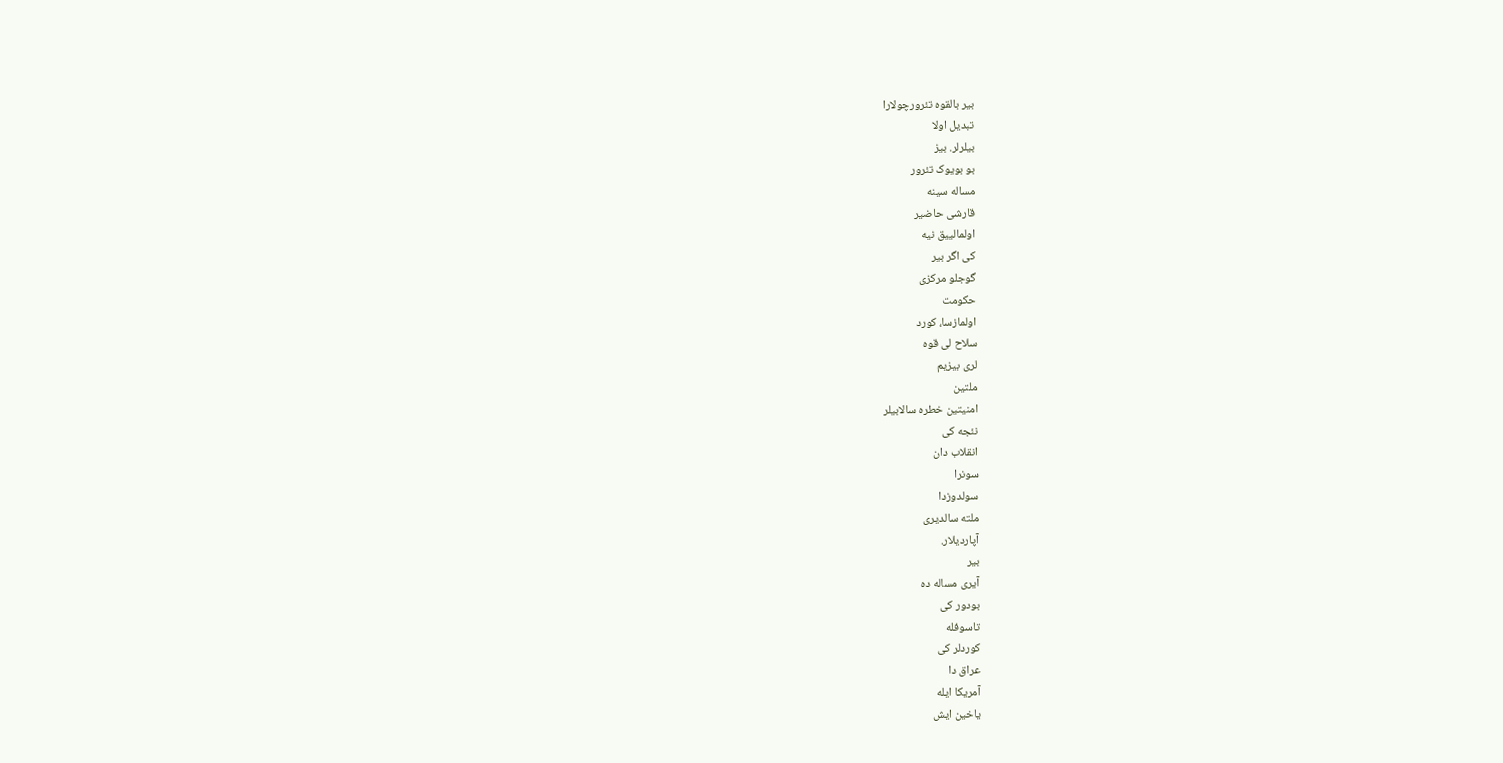بیر بالقوه تئرورچولارا
تبدیل اولا
بیلرلر. بیز
بو بویوک تئرور
مساله سینه
قارشی حاضیر
اولمالییق نیه
کی اگر بیر
گوجلو مرکزی
حکومت
اولمازسا، کورد
سلاح لی قوه
لری بیزیم
ملتین
امنیتین خطره سالابیلر
نئجه کی
انقلاب دان
سونرا
سولدوزدا
ملته سالدیری
آپاردیلار.
بیر
آیری مساله ده
بودور کی
تاسوفله
کوردلر کی
عراق دا
آمریکا ایله
یاخین ایش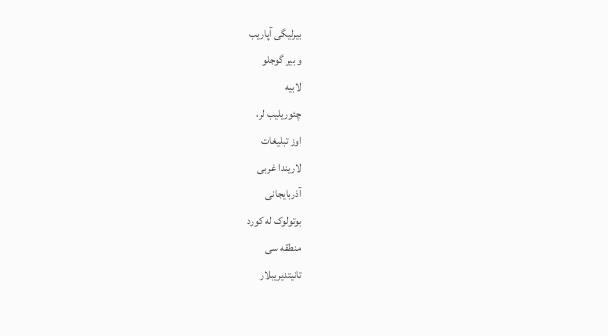بیرلیگی آپاریب
و بیر گوجلو
لابیه
چئوریلیب لر،
اوز تبلیغات
لاریندا غربی
آذربایجانی
بوتولوک له کورد
منطقه سی
تانیتدیریبلار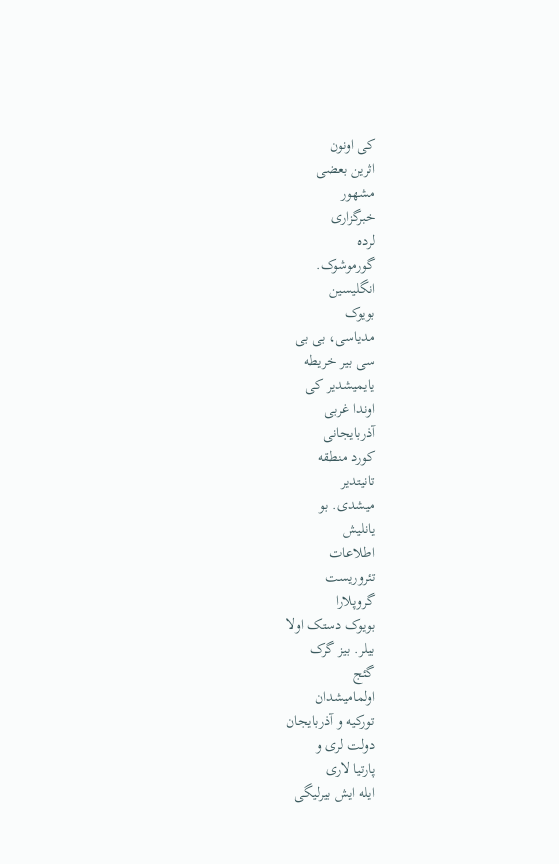کی اونون
اثرین بعضی
مشهور
خبرگزاری
لرده
گورموشوک.
انگلیسین
بویوک
مدیاسی، بی بی
سی بیر خریطه
یایمیشدیر کی
اوندا غربی
آذربایجانی
کورد منطقه
تانیتدیر
میشدی. بو
یانلیش
اطلاعات
تئروریست
گروپلارا
بویوک دستک اولا
بیلر. بیز گرک
گئج
اولمامیشدان
تورکیه و آذربایجان
دولت لری و
پارتیا لاری
ایله ایش بیرلیگی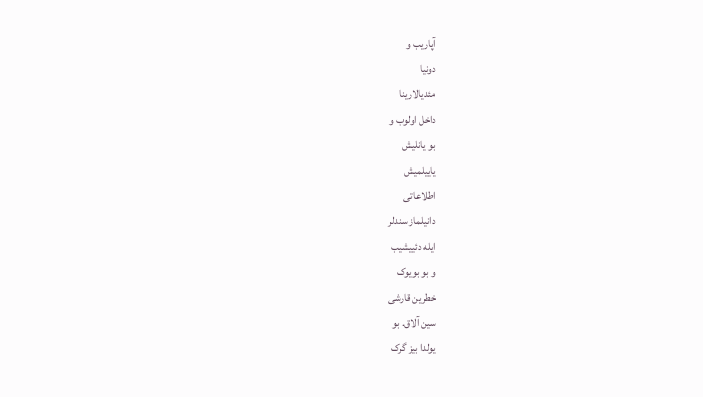آپاریب و
دونیا
مئدیالارینا
داخل اولوب و
بو یانلیش
یاییلمیش
اطلاعاتی
دانیلماز سندلر
ایله دئییشیب
و بو بویوک
خطرین قارشی
سین آلاق. بو
یولدا بیز گرک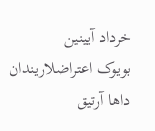خرداد آیینین
بویوک اعتراضلاریندان
داها آرتیق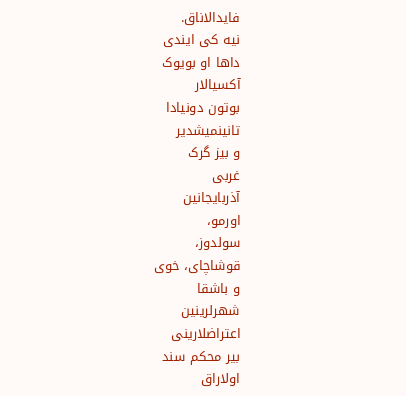فایدالاناق.
نیه کی ایندی
داها او بویوک
آکسیالار
بوتون دونیادا
تانینمیشدیر
و بیز گرک
غربی
آذربایجانین
اورمو،
سولدوز،
قوشاچای، خوی
و باشقا
شهرلرینین
اعتراضلارینی
بیر محکم سند
اولاراق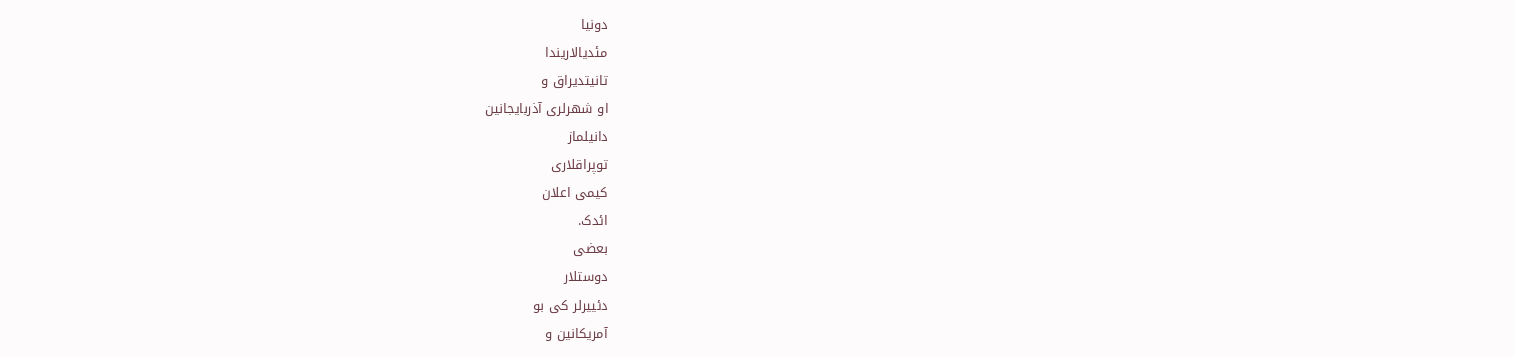دونیا
مئدیالاریندا
تانیتدیراق و
او شهرلری آذربایجانین
دانیلماز
توپراقلاری
کیمی اعلان
ائدک.
بعضی
دوستلار
دئییرلر کی بو
آمریکانین و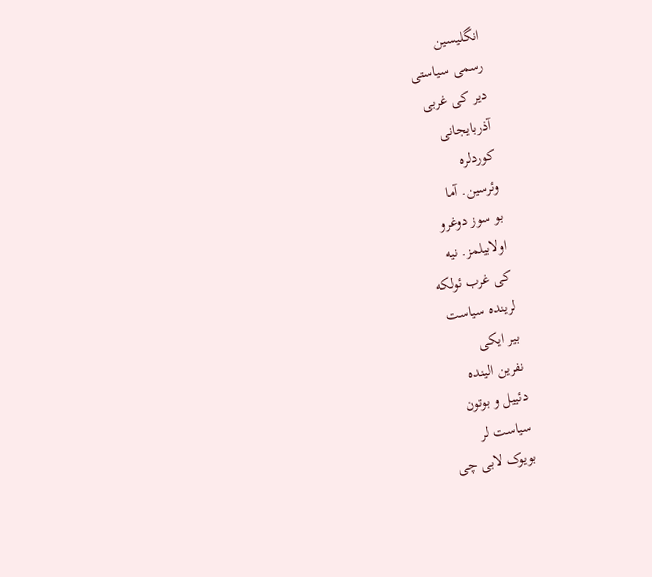انگلیسین
رسمی سیاستی
دیر کی غربی
آذربایجانی
کوردلره
وئرسین. آما
بو سوز دوغرو
اولابیلمز. نیه
کی غرب ئولکه
لرینده سیاست
بیر ایکی
نفرین الینده
دئییل و بوتون
سیاست لر
بویوک لابی چی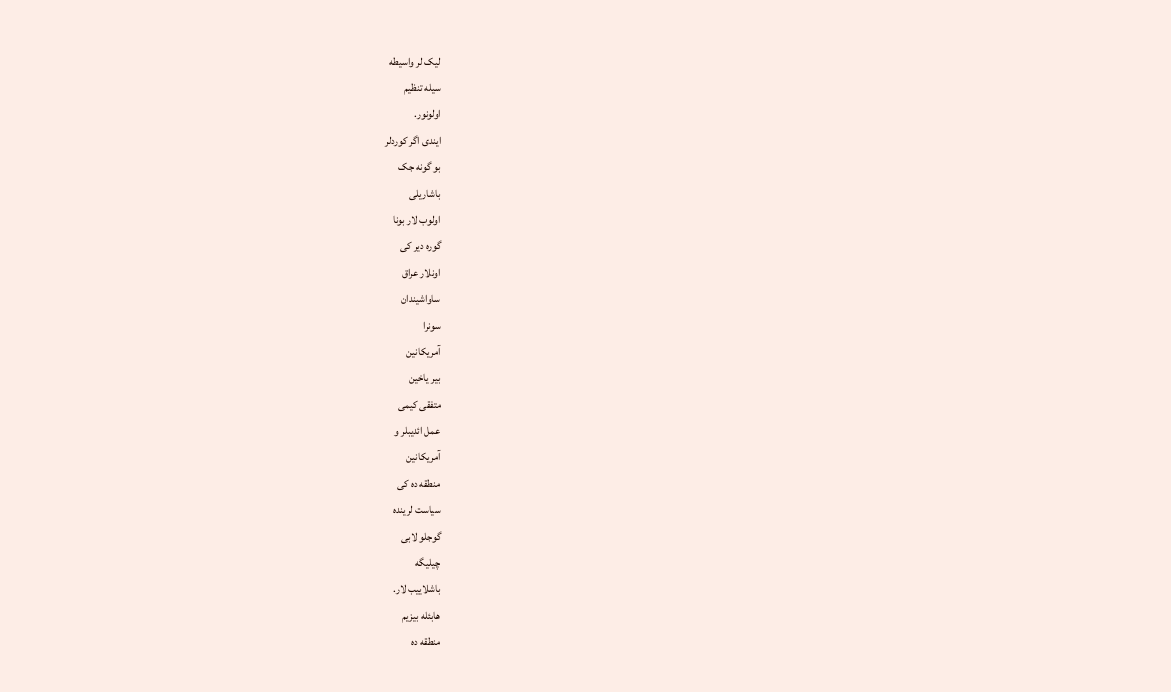لیک لر واسیطه
سیله تنظیم
اولونور.
ایندی اگر کوردلر
بو گونه جک
باشاریلی
اولوب لار بونا
گوره دیر کی
اونلار عراق
ساواشیندان
سونرا
آمریکانین
بیر یاخین
متفقی کیمی
عمل ائدیبلر و
آمریکانین
منطقه ده کی
سیاست لرینده
گوجلو لابی
چیلیگه
باشلاییب لار.
هابئله بیزیم
منطقه ده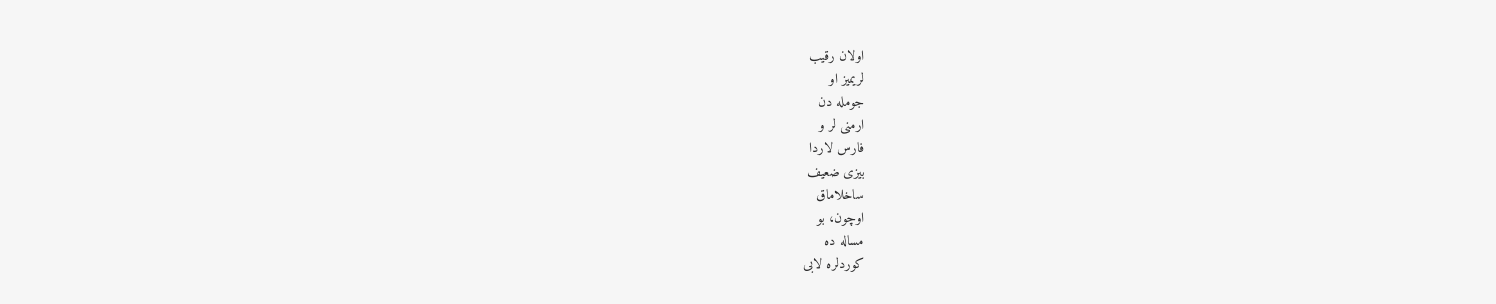اولان رقیب
لریمیز او
جومله دن
ارمنی لر و
فارس لاردا
بیزی ضعیف
ساخلاماق
اوچون، بو
مساله ده
کوردلره لابی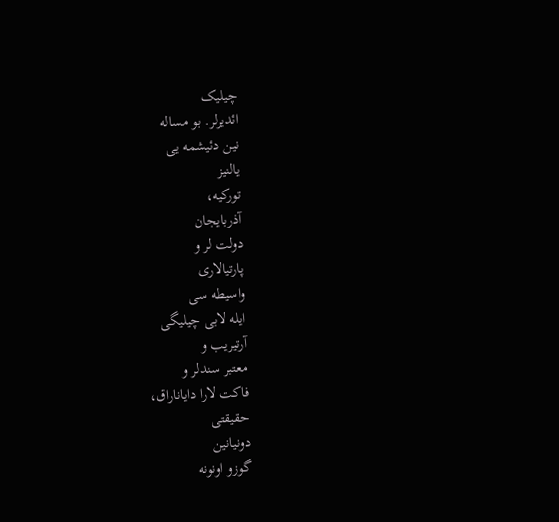چیلیک
ائدیرلر. بو مساله
نین دئیشمه یی
یالنیز
تورکیه،
آذربایجان
دولت لر و
پارتیالاری
واسیطه سی
ایله لابی چیلیگی
آرتیریب و
معتبر سندلر و
فاکت لارا دایاناراق،
حقیقتی
دونیانین
گوزو اونونه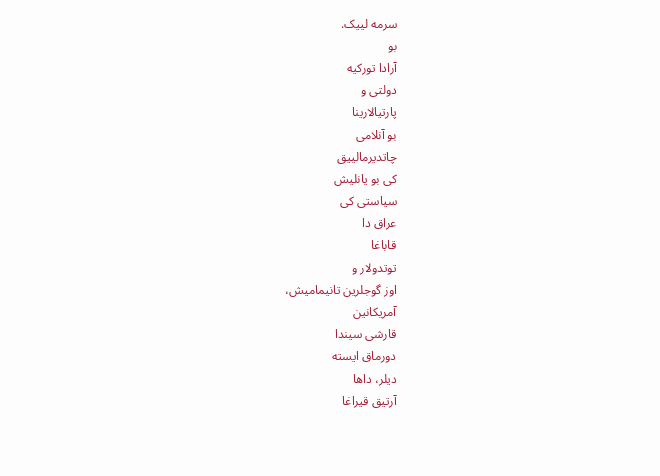سرمه لییک.
بو
آرادا تورکیه
دولتی و
پارتیالارینا
بو آنلامی
چاتدیرمالییق
کی بو یانلیش
سیاستی کی
عراق دا
قاباغا
توتدولار و
اوز گوجلرین تانیمامیش،
آمریکانین
قارشی سیندا
دورماق ایسته
دیلر، داها
آرتیق قیراغا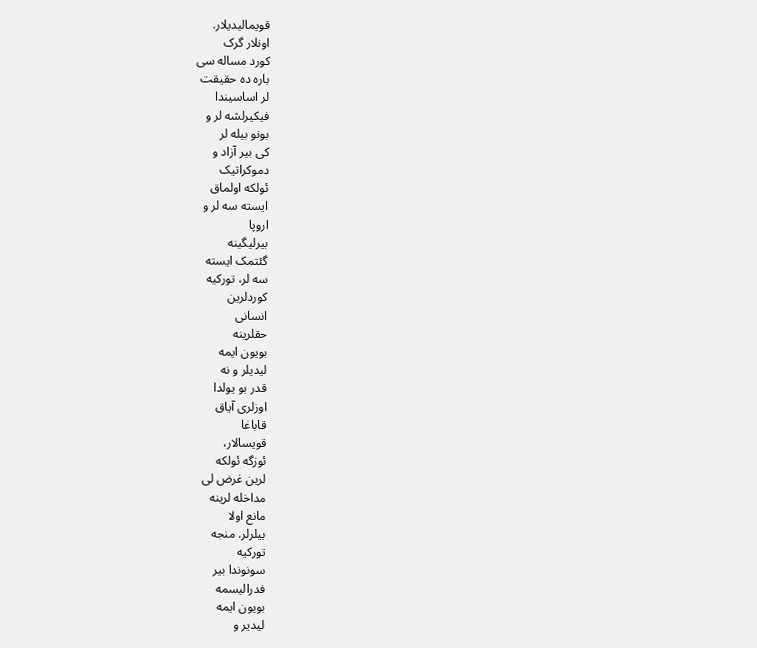قویمالیدیلار.
اونلار گرک
کورد مساله سی
باره ده حقیقت
لر اساسیندا
فیکیرلشه لر و
بونو بیله لر
کی بیر آزاد و
دموکراتیک
ئولکه اولماق
ایسته سه لر و
اروپا
بیرلیگینه
گئتمک ایسته
سه لر، تورکیه
کوردلرین
انسانی
حقلرینه
بویون ایمه
لیدیلر و نه
قدر بو یولدا
اوزلری آیاق
قاباغا
قویسالار،
ئوزگه ئولکه
لرین غرض لی
مداخله لرینه
مانع اولا
بیلرلر. منجه
تورکیه
سونوندا بیر
فدرالیسمه
بویون ایمه
لیدیر و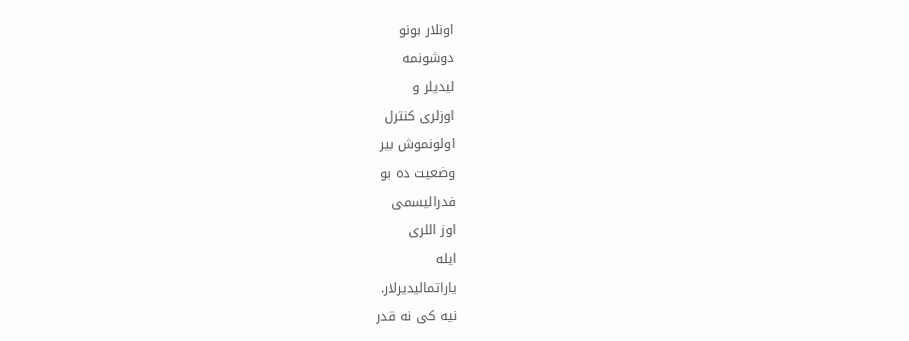اونلار بونو
دوشونمه
لیدیلر و
اوزلری کنترل
اولونموش بیر
وضعیت ده بو
فدرالیسمی
اوز اللری
ایله
یاراتمالیدیرلار.
نیه کی نه قدر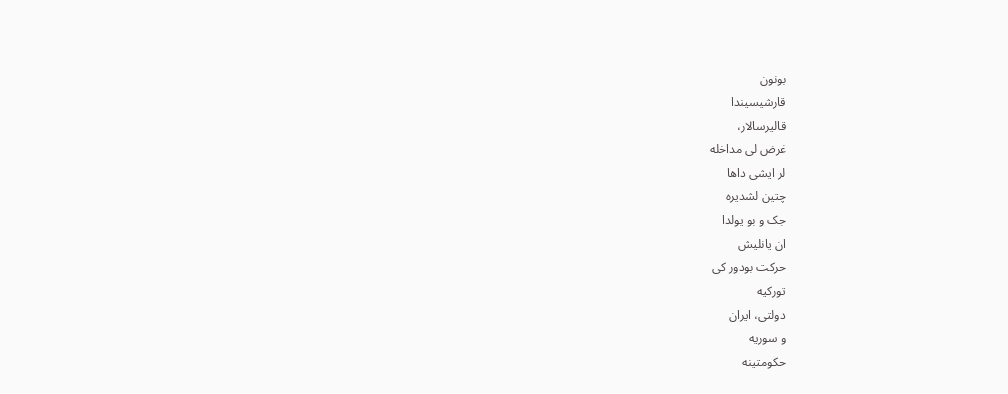بونون
قارشیسیندا
قالیرسالار،
غرض لی مداخله
لر ایشی داها
چتین لشدیره
جک و بو یولدا
ان یانلیش
حرکت بودور کی
تورکیه
دولتی، ایران
و سوریه
حکومتینه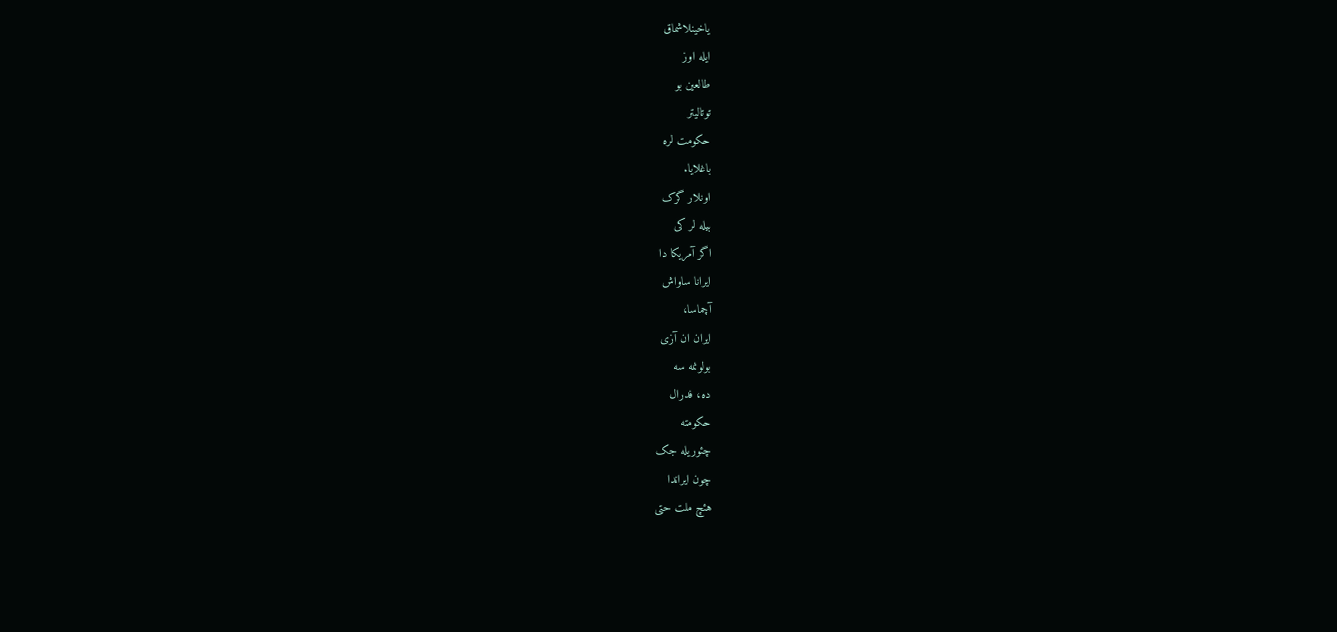یاخینلاشماق
ایله اوز
طالعین بو
توتالیتر
حکومت لره
باغلایا.
اونلار گرک
بیله لر کی
اگر آمریکا دا
ایرانا ساواش
آچماسا،
ایران ان آزی
بولونمه سه
ده، فدرال
حکومته
چئوریله جک
چون ایراندا
هئچ ملت حتی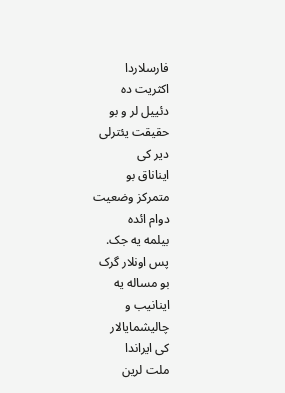فارسلاردا
اکثریت ده
دئییل لر و بو
حقیقت یئترلی
دیر کی
ایناناق بو
متمرکز وضعیت
دوام ائده
بیلمه یه جک.
پس اونلار گرک
بو مساله یه
اینانیب و
چالیشمایالار
کی ایراندا
ملت لرین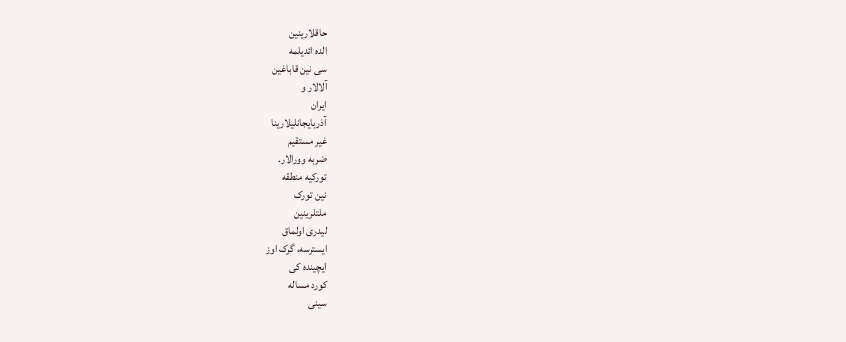حاقلارینین
الده ائدیلمه
سی نین قاباغین
آلالار و
ایران
آذربایجانلیلارینا
غیر مستقیم
ضربه وورالار.
تورکیه منطقه
نین تورک
ملتلرینین
لیدری اولماق
ایسترسه، گرک اوز
ایچینده کی
کورد مساله
سینی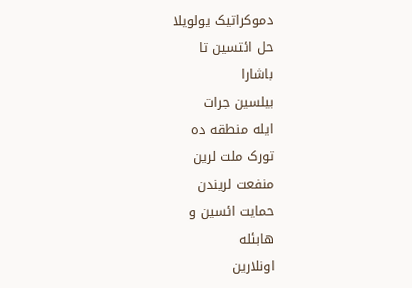دموکراتیک یولویلا
حل ائتسین تا
باشارا
بیلسین جرات
ایله منطقه ده
تورک ملت لرین
منفعت لریندن
حمایت ائسین و
هابئله
اونلارین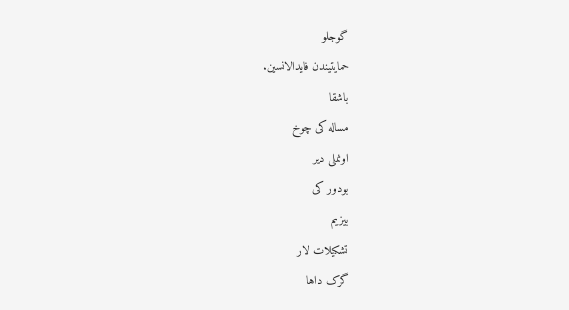گوجلو
حمایتیندن فایدالانسین.
باشقا
مساله کی چوخ
اونملی دیر
بودور کی
بیزیم
تشکیلات لار
گرک داها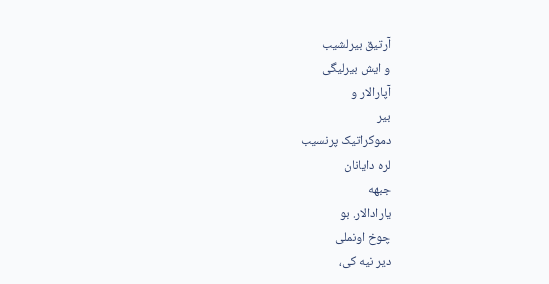آرتیق بیرلشیب
و ایش بیرلیگی
آپارالار و
بیر
دموکراتیک پرنسیب
لره دایانان
جبهه
یارادالار. بو
چوخ اونملی
دیر نیه کی،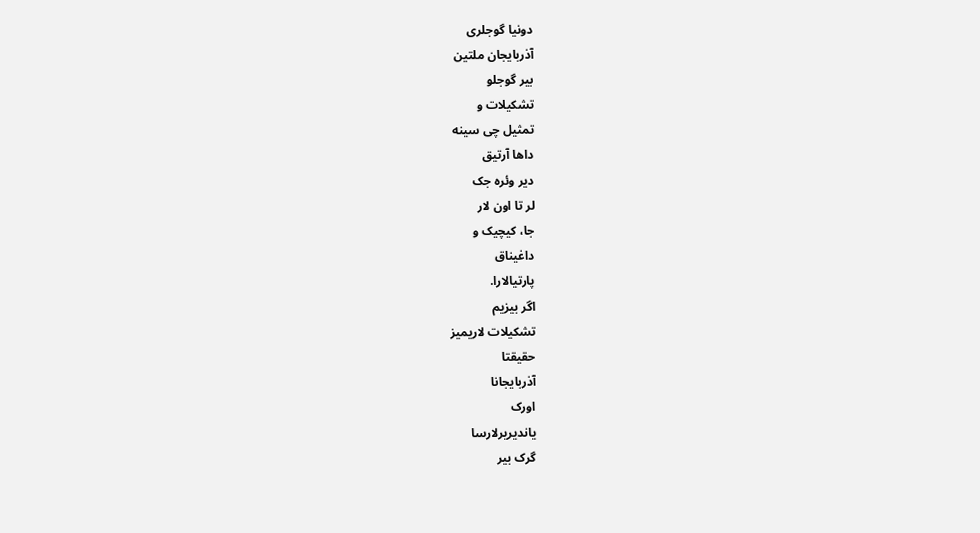دونیا گوجلری
آذربایجان ملتین
بیر گوجلو
تشکیلات و
تمثیل چی سینه
داها آرتیق
دیر وئره جک
لر تا اون لار
جا، کیچیک و
داغیناق
پارتیالارا.
اگر بیزیم
تشکیلات لاریمیز
حقیقتا
آذربایجانا
اورک
یاندیریرلارسا
گرک بیر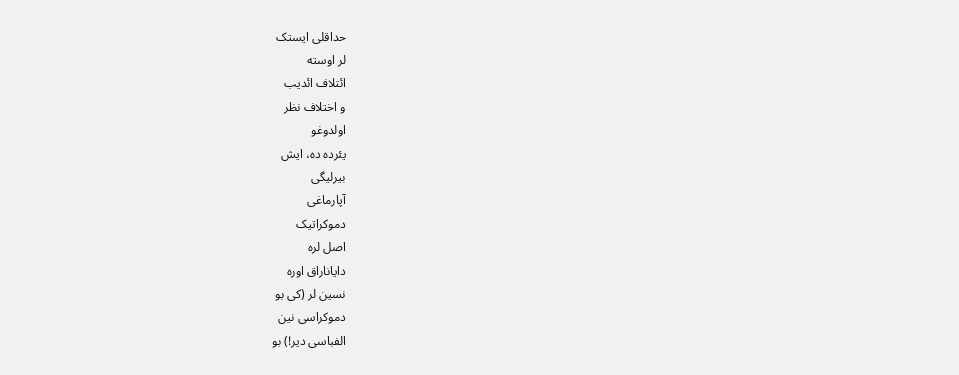حداقلی ایستک
لر اوسته
ائتلاف ائدیب
و اختلاف نظر
اولدوغو
یئرده ده، ایش
بیرلیگی
آپارماغی
دموکراتیک
اصل لره
دایاناراق اوره
نسین لر (کی بو
دموکراسی نین
الفباسی دیر!) بو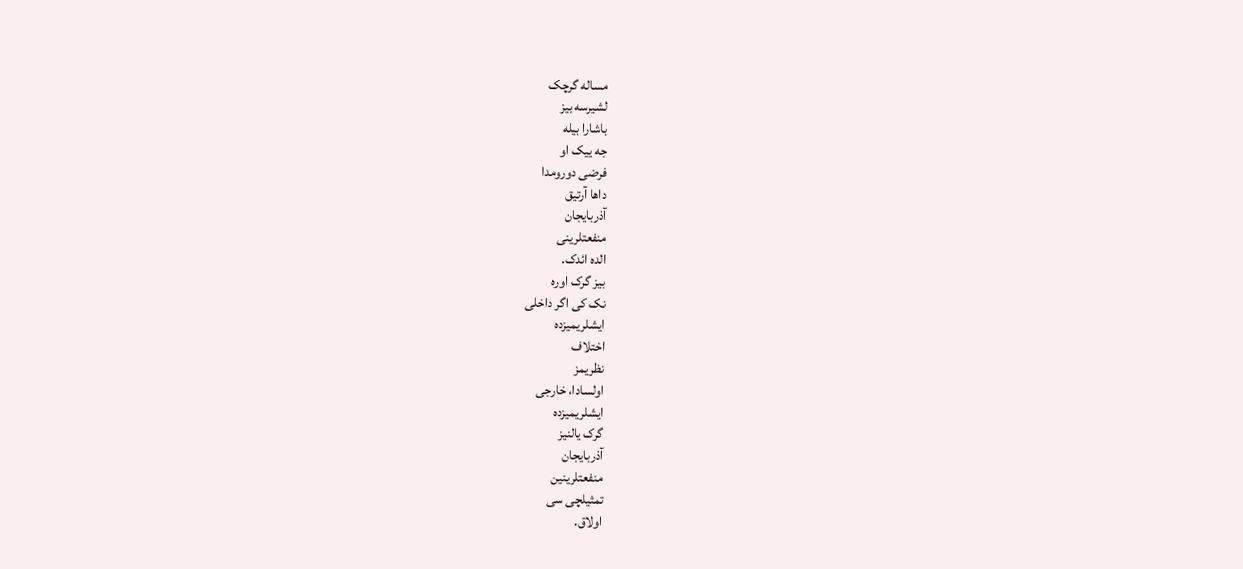مساله گرچک
لشیرسه بیز
باشارا بیله
جه ییک او
فرضی دورومدا
داها آرتیق
آذربایجان
منفعتلرینی
الده ائدک.
بیز گرک اوره
نک کی اگر داخلی
ایشلریمیزده
اختلاف
نظریمز
اولسادا، خارجی
ایشلریمیزده
گرک یالنیز
آذربایجان
منفعتلرینین
تمثیلچی سی
اولاق.